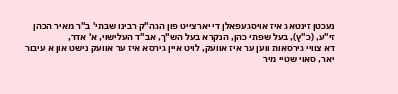נעכטן זינטאג איז אויסגעפאלן די יארצייט פון הגה"ק רבינו שבתי' ב"ר מאיר הכהן זי"ע, (כ"ץ), בעל שפתי כהן, הנקרא בעל הש"ך, אב"ד העלישוי, א' אדר,
דא צוויי גירסאות ווען ער איז אוועק, לויט איין גירסא איז ער אוועק נישט און א עיבור יאר, סאוי שטיי מיר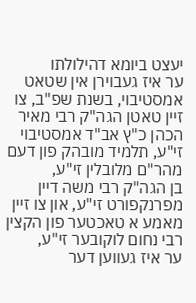יעצט ביומא דהילולתו
ער איז געבוירן אין שטאט אמסטיבוי, בשנת שפ"ב, צו זיין טאטן הגה"ק רבי מאיר הכהן כ"ץ אב"ד אמסטיבוי זי"ע, תלמיד מובהק פון דעם מהר"ם מלובלין זי"ע,
בן הגה"ק רבי משה דיין מפרנקפורט זי"ע, און צו זיין מאמע א טאכטער פון הקצין רבי נחום לוקובער זי"ע,
ער איז געווען דער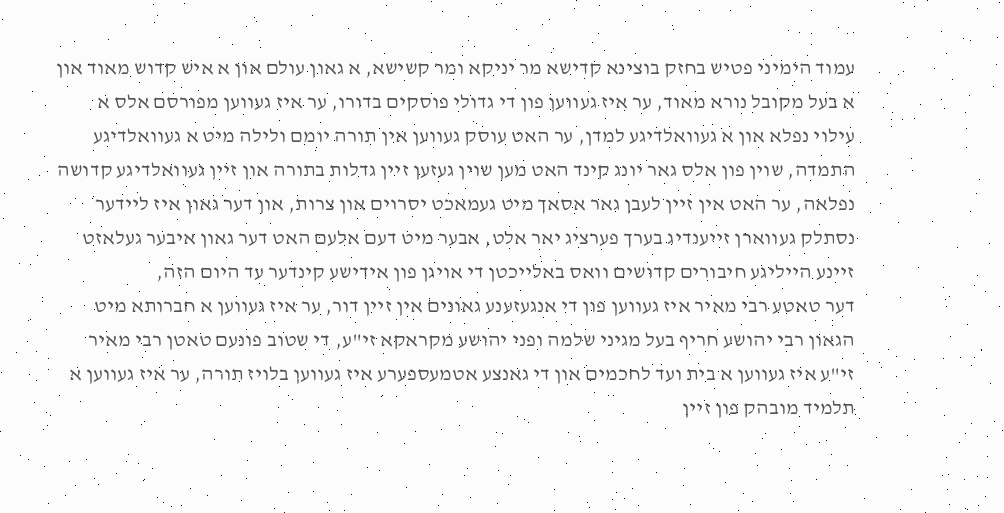עמוד הימיני פטיש בחזק בוצינא קדישא מר יניקא ומר קשישא, א גאון עולם און א איש קדוש מאוד און א בעל מקובל נורא מאוד, ער איז געווען פון די גדולי פוסקים בדורו, ער איז געווען מפורסם אלס א עילוי נפלא און א געוואלדיגע למדן, ער האט עוסק געווען אין תורה יומם ולילה מיט א געוואלדיגע התמדה, שוין פון אלס גאר יונג קינד האט מען שוין געזען זיין גדלות בתורה און זיין געוואלדיגע קדושה נפלאה, ער האט אין זיין לעבן גאר אסאך מיט געמאכט יסרוים און צרות, און דער גאון איז ליידער נסתלק געווארן זייענדיג בערך פערציג יאר אלט, אבער מיט דעם אלעם האט דער גאון איבער געלאזט זיינע הייליגע חיבורים קדושים וואס באלייכטן די אויגן פון אידישע קינדער עד היום הזה,
דער טאטע רבי מאיר איז געווען פון די אנגעזענע גאונים אין זיין דור, ער איז געווען א חברותא מיט הגאון רבי יהושע חריף בעל מגיני שלמה ופני יהושע מקראקא זי"ע, די שטוב פונעם טאטן רבי מאיר זי"ע איז געווען א בית ועד לחכמים און די גאנצע אטמעספערע איז געווען בלויז תורה, ער איז געווען א תלמיד מובהק פון זיין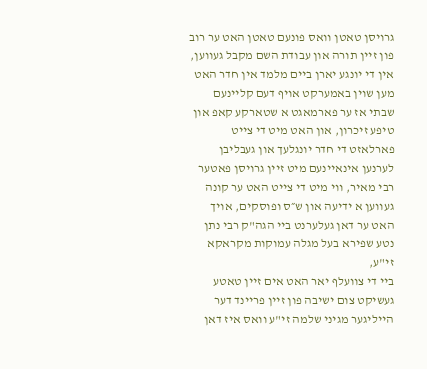גרויסן טאטן וואס פונעם טאטן האט ער רוב פון זיין תורה און עבודת השם מקבל געווען,
אין די יונגע יארן ביים מלמד אין חדר האט מען שוין באמערקט אויף דעם קליינעם שבתי אז ער פארמאגט א שטארקע קאפ און טיפע זיכרון, און האט מיט די צייט פארלאזט די חדר יונגלעך און געבליבן לערנען אינאיינעם מיט זיין גרויסן פאטער רבי מאיר, ווי מיט די צייט האט ער קונה געווען א ידיעה און ש״ס ופוסקים, אויך האט ער דאן געלערנט ביי הגה"ק רבי נתן נטע שפירא בעל מגלה עמוקות מקראקא זי"ע,
ביי די צוועלף יאר האט אים זיין טאטע געשיקט צום ישיבה פון זיין פריינד דער הייליגער מגיני שלמה זי"ע וואס איז דאן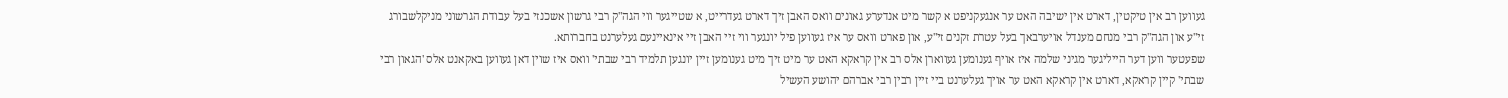געווען רב אין טיקטין, דארט אין ישיבה האט ער אנגעקניפט א קשר מיט אנדערע גאונים וואס האבן זיך דארט געדרייט, א שטייגער ווי הגה"ק רבי גרשון אשכנזי בעל עבודת הגרשוני מניקלשבורג זי"ע און הגה"ק רבי מנחם מענדל אויערבאך בעל עטרת זקנים זי"ע, און פארט וואס ער איז געווען פיל יונגער ווי זיי האבן זיי אינאיינעם געלערנט בחברותא.
שפעטער ווען דער הייליגער מגיני שלמה איז אויף גענומען געווארן אלס רב אין קראקא האט ער מיט זיך מיט גענומען זיין יונגען תלמיד רבי שבתי' וואס איז שוין דאן געווען באקאנט אלס 'הגאון רבי שבתי' קיין קראקא, דארט אין קראקא האט ער אויך געלערנט ביי זיין רבין רבי אברהם יהושע העשיל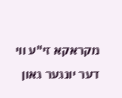מקראקא זי"ע ווי דער יונגער גאון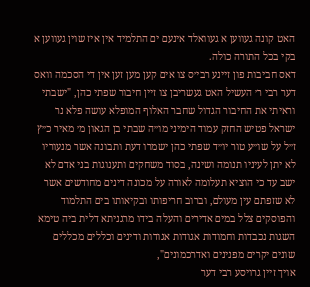האט קונה געווען א געוואלד אינעם ים התלמיד אין איז שוין געווען א בקי בכל התורה כולה.
דאס חביבות פון זיינע רבי׳ס צו אים קען מען זען אין די הסכמה וואס דער רבי ר׳ העשיל האט געשריבן צו זיין חיבור שפתי כהן, "ישבתי וראיתי את החיבור הגדול שחבר האלוף המופלא עושה פלא נר ישראל פטיש החזק עמוד הימיני מו״ה שבתי בן הגאון מ׳ מאיר כ״ץ ז״ל על שו״ע טור יו״ד שפתי כהן ישמרו דעת ותבונה אשר מנעוריו לא יתן לעיניו תנומה ושינה, בסוד משחקים ותענוגות בני אדם לא ישב עד כי הוציא תעלומה לאורה על מכונה דינים מחודשים אשר לא שזפתם עין מעולם, וברוב חריפותו ובקיאותו בים התלמוד והפוסקים צלל במים אדירים והעלה בידו מרגניתא דלית ביה טימא השגות נכבדות וחמודות אגודות אגודות ודינים וכללים מכללים שונים יקרים מפנינים ואדרכמונים",
אויך זיין גרויסע רבי דער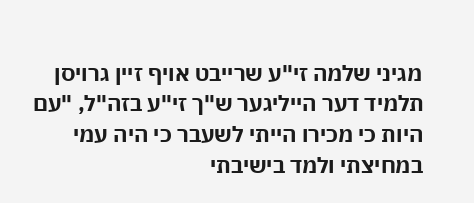מגיני שלמה זי"ע שרייבט אויף זיין גרויסן תלמיד דער הייליגער ש"ך זי"ע בזה"ל, "עם היות כי מכירו הייתי לשעבר כי היה עמי במחיצתי ולמד בישיבתי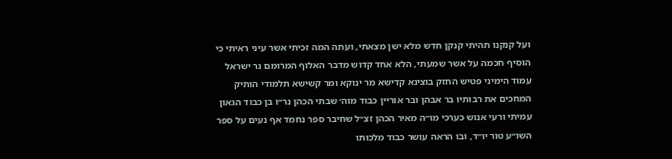ועל קנקנו תהיתי קנקן חדש מלא ישן מצאתי, ועתה המה זכיתי אשר עיני ראיתי כי הוסיף חכמה על אשר שמעתי, הלא אחד קדוש מדבר האלוף המרומם נר ישראל עמוד הימיני פטיש החזק בוצינא קדישא מר ינוקא ומר קשישא תלמודי הותיק המחכים את רבותיו בר אבהן ובר אוריין כבוד מוה׳ שבתי הכהן נר״ו בן כבוד הגאון עמיתי ורעי אנוש כערכי מו״ה מאיר הכהן זצ״ל שחיבר ספר נחמד אף נעים על ספר השו״ע טור יו״ד, ובו הראה עושר כבוד מלכותו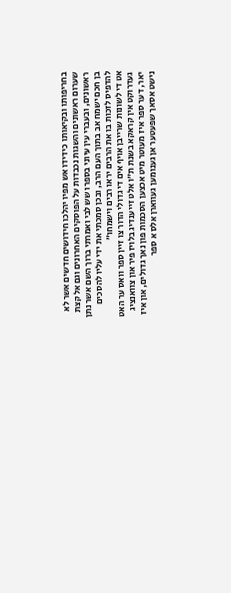בחריפותו ובקיאותו כידידו אש מפיו יהלכו חידושים חדשים אשר לא שערום ראשונים והשגות נכבדות על הפוסקים האחרונים וגם אל קצת ראשונים, ובעברי עין עיוני בספרו שש לבי ואמרתי ברוך השם אשר נתן בן חכם ישמח אב בתוך העם הרב, ובכן סמכתי את ידי עליו להסכים להדפיס לזכות בו את הרבים יראו רבים וישמחו״
אט די לשונות שרייבן אויף אים די גדולי הדור צו זיין ספר וואס ער האט געדרוקט אין קראקא בשנת ת״ו אלט זייענדיג בלויז פיר און צוואנציג יאר, דער ספר איז מעוטר מיט אכצען הסכמות פון נאך גדולים, און איז נישט אסאך שפעטער אן גענומען געווארן אלס א ספר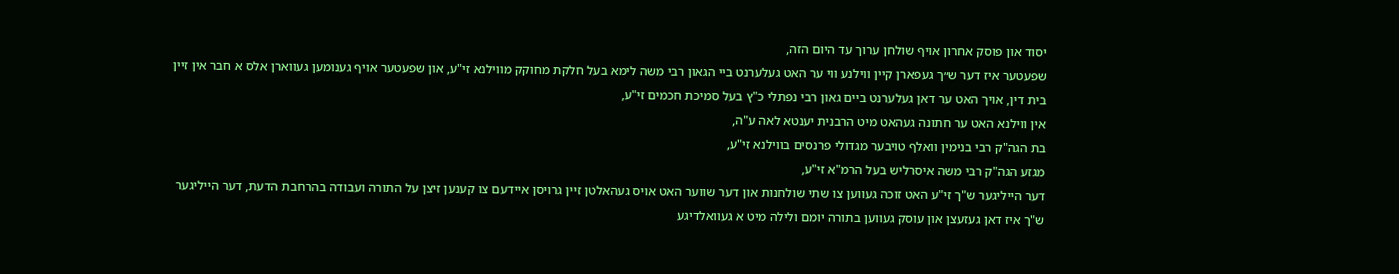יסוד און פוסק אחרון אויף שולחן ערוך עד היום הזה,
שפעטער איז דער ש״ך געפארן קיין ווילנע ווי ער האט געלערנט ביי הגאון רבי משה לימא בעל חלקת מחוקק מווילנא זי"ע, און שפעטער אויף גענומען געווארן אלס א חבר אין זיין בית דין, אויך האט ער דאן געלערנט ביים גאון רבי נפתלי כ"ץ בעל סמיכת חכמים זי"ע,
אין ווילנא האט ער חתונה געהאט מיט הרבנית יענטא לאה ע"ה,
בת הגה"ק רבי בנימין וואלף טויבער מגדולי פרנסים בווילנא זי"ע,
מגזע הגה"ק רבי משה איסרליש בעל הרמ"א זי"ע,
דער הייליגער ש"ך זי"ע האט זוכה געווען צו שתי שולחנות און דער שווער האט אויס געהאלטן זיין גרויסן איידעם צו קענען זיצן על התורה ועבודה בהרחבת הדעת, דער הייליגער ש"ך איז דאן געזעצן און עוסק געווען בתורה יומם ולילה מיט א געוואלדיגע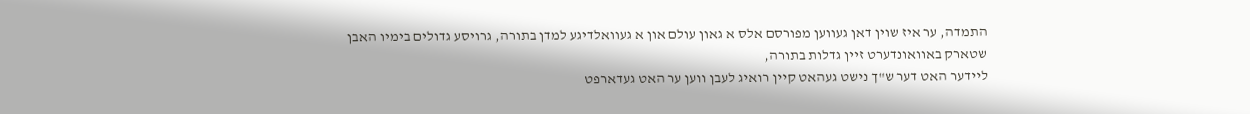התמדה, ער איז שוין דאן געווען מפורסם אלס א גאון עולם און א געוואלדיגע למדן בתורה, גרויסע גדולים בימיו האבן שטארק באוואונדערט זיין גדלות בתורה,
ליידער האט דער ש"ך נישט געהאט קיין רואיג לעבן ווען ער האט געדארפט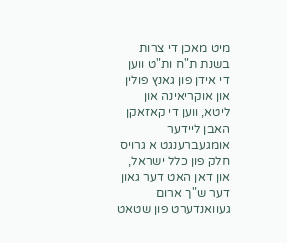מיט מאכן די צרות בשנת ת"ח ות"ט ווען די אידן פון גאנץ פולין און אוקריאינה און ליטא, ווען די קאזאקן האבן ליידער אומגעברענגט א גרויס חלק פון כלל ישראל, און דאן האט דער גאון דער ש"ך ארום געוואנדערט פון שטאט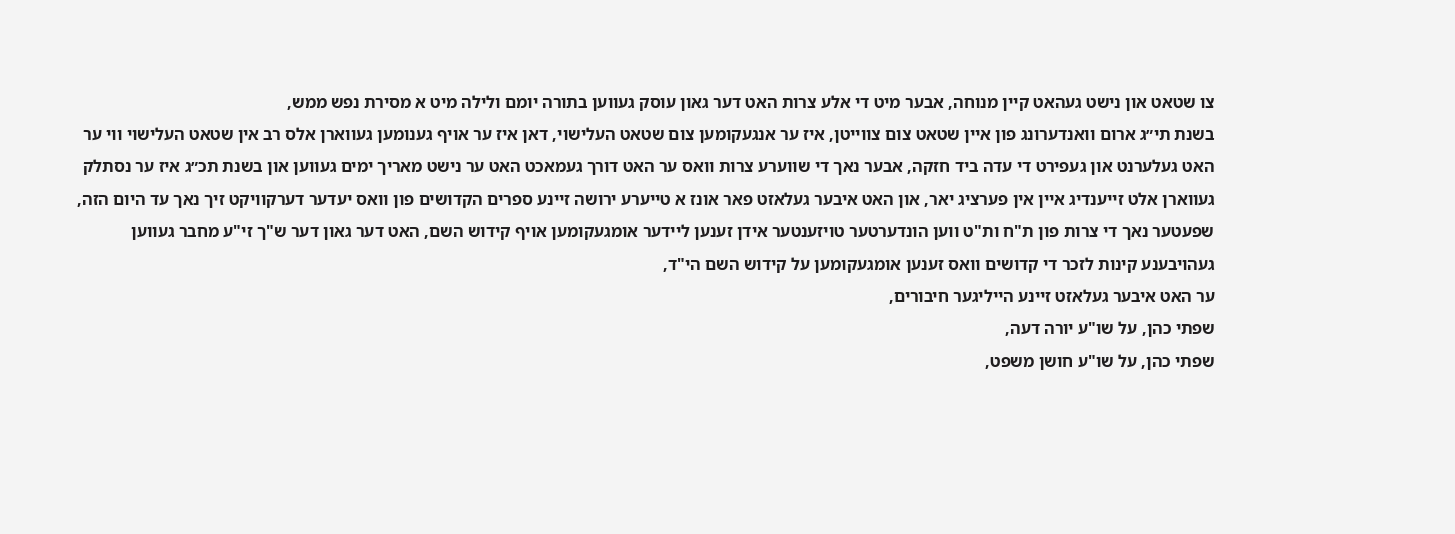צו שטאט און נישט געהאט קיין מנוחה, אבער מיט די אלע צרות האט דער גאון עוסק געווען בתורה יומם ולילה מיט א מסירת נפש ממש,
בשנת תי״ג ארום וואנדערונג פון איין שטאט צום צווייטן, איז ער אנגעקומען צום שטאט העלישוי, דאן איז ער אויף גענומען געווארן אלס רב אין שטאט העלישוי ווי ער האט געלערנט און געפירט די עדה ביד חזקה, אבער נאך די שווערע צרות וואס ער האט דורך געמאכט האט ער נישט מאריך ימים געווען און בשנת תכ״ג איז ער נסתלק געווארן אלט זייענדיג איין אין פערציג יאר, און האט איבער געלאזט פאר אונז א טייערע ירושה זיינע ספרים הקדושים פון וואס יעדער דערקוויקט זיך נאך עד היום הזה,
שפעטער נאך די צרות פון ת"ח ות"ט ווען הונדערטער טויזענטער אידן זענען ליידער אומגעקומען אויף קידוש השם, האט דער גאון דער ש"ך זי"ע מחבר געווען געהויבענע קינות לזכר די קדושים וואס זענען אומגעקומען על קידוש השם הי"ד,
ער האט איבער געלאזט זיינע הייליגער חיבורים,
שפתי כהן, על שו"ע יורה דעה,
שפתי כהן, על שו"ע חושן משפט,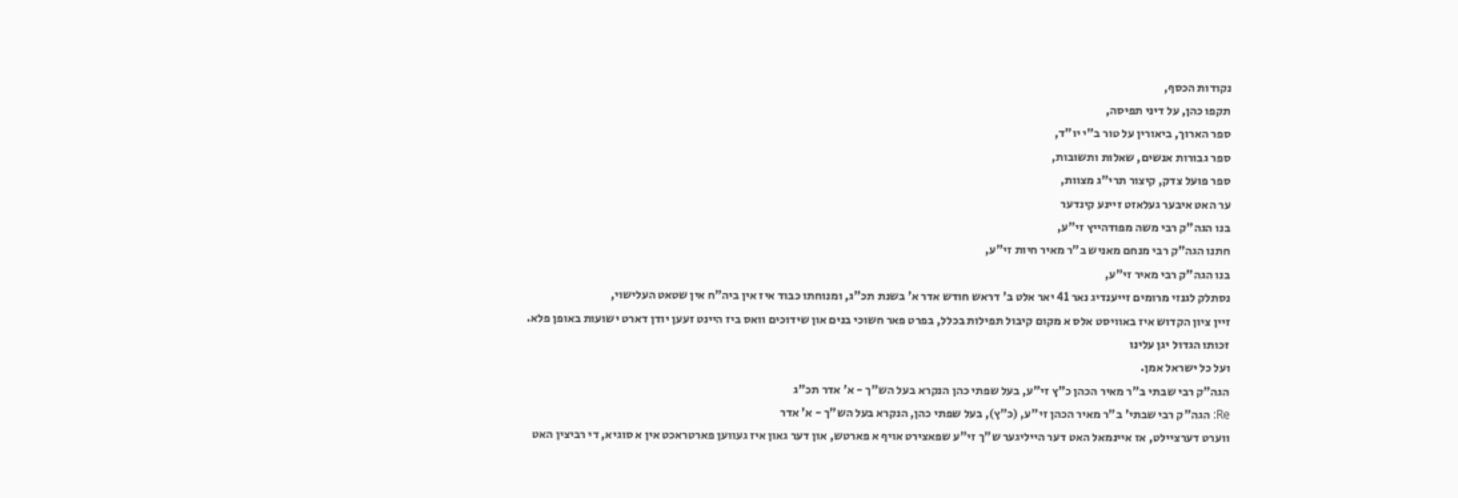נקודות הכסף,
תקפו כהן, על דיני תפיסה,
ספר הארוך, ביאורין על טור ב"י יו"ד,
ספר גבורות אנשים, שאלות ותשובות,
ספר פועל צדק, קיצור תרי"ג מצוות,
ער האט איבער געלאזט זיינע קינדער
בנו הגה"ק רבי משה מפודהייץ זי"ע,
חתנו הגה"ק רבי מנחם מאניש ב"ר מאיר חיות זי"ע,
בנו הגה"ק רבי מאיר זי"ע,
נסתלק לגנזי מרומים זייענדיג נאר 41 יאר אלט ב' דראש חודש אדר א' בשנת תכ"ג, ומנוחתו כבוד איז אין ביה"ח אין שטאט העלישוי,
זיין ציון הקדוש איז באוויסט אלס א מקום קיבול תפילות בכלל, בפרט פאר חשוכי בנים און שידוכים וואס ביז היינט זעען יודן דארט ישועות באופן פלא.
זכותו הגדול יגן עלינו
ועל כל ישראל אמן.
הגה"ק רבי שבתי ב"ר מאיר הכהן כ"ץ זי"ע, בעל שפתי כהן הנקרא בעל הש"ך - א' אדר תכ"ג
Re: הגה"ק רבי שבתי' ב"ר מאיר הכהן זי"ע, (כ"ץ), בעל שפתי כהן, הנקרא בעל הש"ך - א' אדר
ווערט דערציילט, אז איינמאל האט דער הייליגער ש"ך זי"ע שפאצירט אויף א פארטש, און דער גאון איז געווען פארטראכט אין א סוגיא, די רביצין האט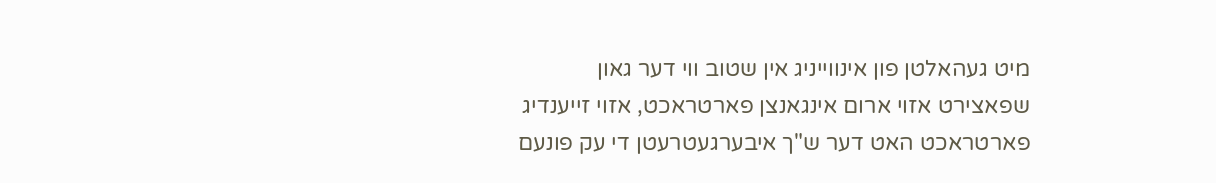מיט געהאלטן פון אינווייניג אין שטוב ווי דער גאון שפאצירט אזוי ארום אינגאנצן פארטראכט, אזוי זייענדיג פארטראכט האט דער ש"ך איבערגעטרעטן די עק פונעם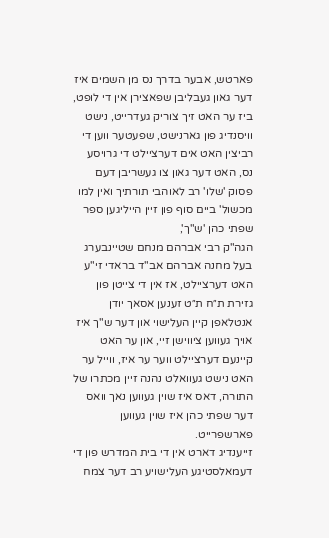פארטש, אבער בדרך נס מן השמים איז דער גאון געבליבן שפאצירן אין די לופט, ביז ער האט זיך צוריק געדרייט, נישט וויסנדיג פון גארנישט, שפעטער ווען די רביצין האט אים דערציילט די גרויסע נס, האט דער גאון צו געשריבן דעם פסוק 'שלו' רב לאוהבי תורתיך ואין למו מכשול' ביים סוף פון זיין הייליגען ספר שפתי כהן 'ש"ך',
הגה"ק רבי אברהם מנחם שטיינבערג בעל מחנה אברהם אב"ד בראדי זי"ע האט דערציילט, אז אין די צייטן פון גזירת ת״ח ת״ט זענען אסאך יודן אנטלאפן קיין העלישוי און דער ש"ך איז אויך געווען ציווישן זיי, און ער האט קיינעם דערציילט ווער ער איז, ווייל ער האט נישט געוואלט נהנה זיין מכתרו של התורה, דאס איז שוין געווען נאך וואס דער שפתי כהן איז שוין געווען פארשפרייט.
זייענדיג דארט אין די בית המדרש פון די דעמאלסטיגע העלישויע רב דער צמח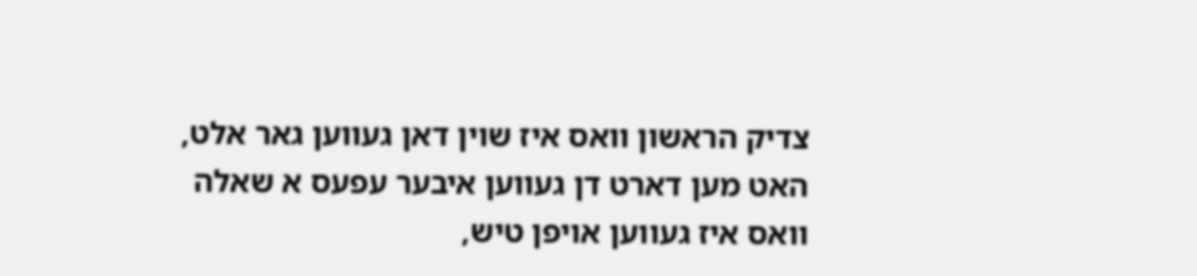צדיק הראשון וואס איז שוין דאן געווען גאר אלט, האט מען דארט דן געווען איבער עפעס א שאלה וואס איז געווען אויפן טיש,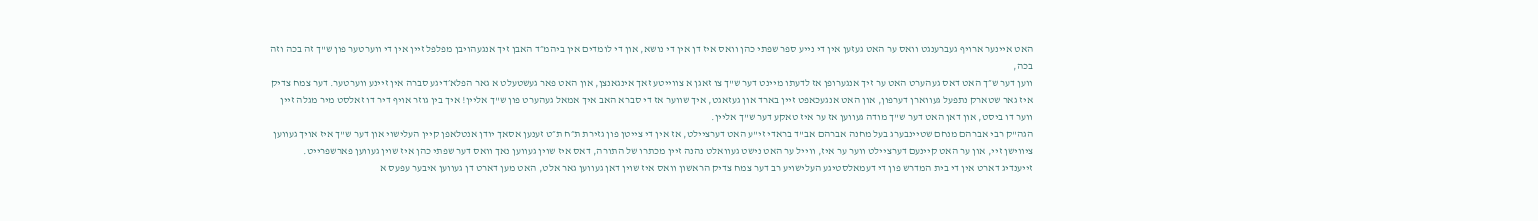האט איינער ארויף געברענגט וואס ער האט געזען אין די נייע ספר שפתי כהן וואס איז דן אין די נושא, און די לומדים אין ביהמ״ד האבן זיך אנגעהויבן מפלפל זיין אין די ווערטער פון ש"ך זה בכה וזה בכה,
ווען דער ש״ך האט דאס געהערט האט ער זיך אנגערופן אז לדעתו מיינט דער ש"ך צו זאגן א צווייטע זאך אינגאנצן, און האט פאר געשטעלט א גאר הפלא׳דיגע סברה אין זיינע ווערטער. דער צמח צדיק איז גאר שטארק נתפעל געווארן דערפון, און האט אנגעכאפט זיין בארד און געזאגט, איך שווער אז די סברא האב איך אמאל געהערט פון ש"ך אליין! איך בין גוזר אויף דיר דו זאלסט מיר מגלה זיין ווער דו ביסט, און דאן האט דער ש"ך מודה געווען אז ער איז טאקע דער ש"ך אליין.
הגה"ק רבי אברהם מנחם שטיינבערג בעל מחנה אברהם אב"ד בראדי זי"ע האט דערציילט, אז אין די צייטן פון גזירת ת״ח ת״ט זענען אסאך יודן אנטלאפן קיין העלישוי און דער ש"ך איז אויך געווען ציווישן זיי, און ער האט קיינעם דערציילט ווער ער איז, ווייל ער האט נישט געוואלט נהנה זיין מכתרו של התורה, דאס איז שוין געווען נאך וואס דער שפתי כהן איז שוין געווען פארשפרייט.
זייענדיג דארט אין די בית המדרש פון די דעמאלסטיגע העלישויע רב דער צמח צדיק הראשון וואס איז שוין דאן געווען גאר אלט, האט מען דארט דן געווען איבער עפעס א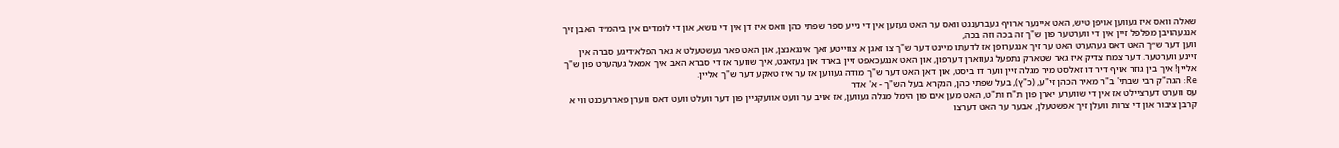שאלה וואס איז געווען אויפן טיש, האט איינער ארויף געברענגט וואס ער האט געזען אין די נייע ספר שפתי כהן וואס איז דן אין די נושא, און די לומדים אין ביהמ״ד האבן זיך אנגעהויבן מפלפל זיין אין די ווערטער פון ש"ך זה בכה וזה בכה,
ווען דער ש״ך האט דאס געהערט האט ער זיך אנגערופן אז לדעתו מיינט דער ש"ך צו זאגן א צווייטע זאך אינגאנצן, און האט פאר געשטעלט א גאר הפלא׳דיגע סברה אין זיינע ווערטער. דער צמח צדיק איז גאר שטארק נתפעל געווארן דערפון, און האט אנגעכאפט זיין בארד און געזאגט, איך שווער אז די סברא האב איך אמאל געהערט פון ש"ך אליין! איך בין גוזר אויף דיר דו זאלסט מיר מגלה זיין ווער דו ביסט, און דאן האט דער ש"ך מודה געווען אז ער איז טאקע דער ש"ך אליין.
Re: הגה"ק רבי שבתי' ב"ר מאיר הכהן זי"ע, (כ"ץ), בעל שפתי כהן, הנקרא בעל הש"ך - א' אדר
עס ווערט דערציילט אז אין די שווערע יארן פון ת"ח ות"ט, האט מען אים פון הימל מגלה געווען, אז אויב ער וועט אוועקגיין פון דער וועלט וועט דאס ווערן פאררעכנט ווי א קרבן ציבור און די צרות וועלן זיך אפשטעלן, אבער ער האט דערצו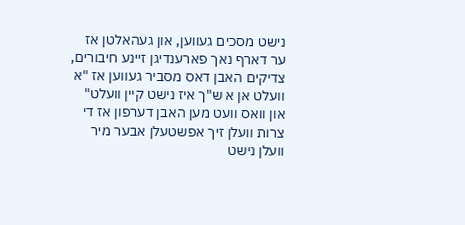נישט מסכים געווען, און געהאלטן אז ער דארף נאך פארענדיגן זיינע חיבורים, צדיקים האבן דאס מסביר געווען אז "א וועלט אן א ש"ך איז נישט קיין וועלט" און וואס וועט מען האבן דערפון אז די צרות וועלן זיך אפשטעלן אבער מיר וועלן נישט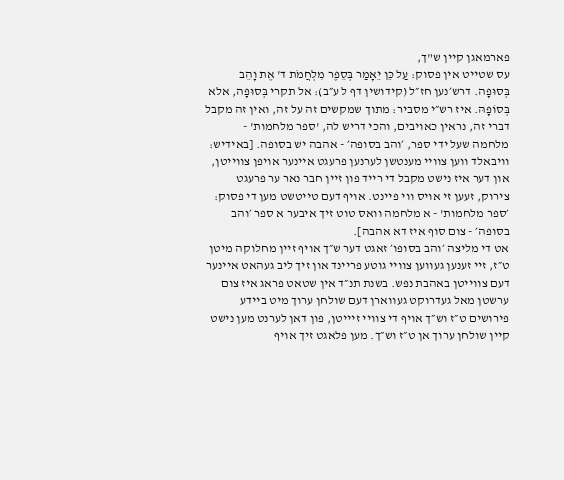פארמאגן קיין ש"ך,
עס שטייט אין פסוק: עַל כֵּן יֵאָמַר בְּסֵפֶר מִלְחֲמֹת ד' אֶת וָהֵב בְּסוּפָה. דרש׳נען חז״ל (קידושין דף ל ע״ב): אל תקרי בְּסוּפָה, אלא בְּסוֹפָהּ. איז רש״י מסביר: מתוך שמקשים זה על זה, ואין זה מקבל דברי זה, נראין כאויבים, והכי דריש לה, 'ספר מלחמות' - מלחמה שעל ידי ספר, ׳והב בסופה׳ - אהבה יש בסופה. [באידיש: וויבאלד ווען צוויי מענטשן לערנען פרעגט איינער אויפן צווייטן, און דער איז נישט מקבל די רייד פון זיין חבר נאר ער פרעגט צירוק, זעען זי אויס ווי פיינט. אויף דעם טייטשט מען די פסוק: ׳ספר מלחמות' - א מלחמה וואס טוט זיך איבער א ספר ׳והב בסופה׳ - צום סוף איז דא אהבה].
אט די מליצה ׳והב בסופו׳ זאגט דער ש״ך אויף זיין מחלוקה מיטן ט״ז, זיי זענען געווען צוויי גוטע פריינד און זיך ליב געהאט איינער דעם צווייטן באהבת נפש. בשנת תנ״ד אין שטאט פראג איז צום ערשטן מאל געדרוקט געווארן דעם שולחן ערוך מיט ביידע פירושים ט״ז וש״ך אויף די צוויי זיייטן, פון דאן לערנט מען נישט קיין שולחן ערוך אן ט״ז וש״ך. מען פלאגט זיך אויף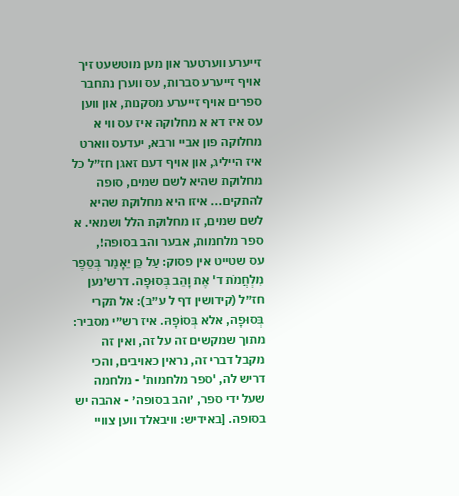זייערע ווערטער און מען מוטשעט זיך אויף זייערע סברות, עס ווערן נתחבר ספרים אויף זייערע מסקנות, און ווען עס איז דא א מחלוקה איז עס ווי א מחלוקה פון אביי ורבא, יעדעס ווארט איז הייליג, און אויף דעם זאגן חז״ל כל מחלוקת שהיא לשם שמים, סופה להתקים... איזו היא מחלוקת שהיא לשם שמים, זו מחלוקת הלל ושמאי. א ספר מלחמות, אבער והב בסופה!,
עס שטייט אין פסוק: עַל כֵּן יֵאָמַר בְּסֵפֶר מִלְחֲמֹת ד' אֶת וָהֵב בְּסוּפָה. דרש׳נען חז״ל (קידושין דף ל ע״ב): אל תקרי בְּסוּפָה, אלא בְּסוֹפָהּ. איז רש״י מסביר: מתוך שמקשים זה על זה, ואין זה מקבל דברי זה, נראין כאויבים, והכי דריש לה, 'ספר מלחמות' - מלחמה שעל ידי ספר, ׳והב בסופה׳ - אהבה יש בסופה. [באידיש: וויבאלד ווען צוויי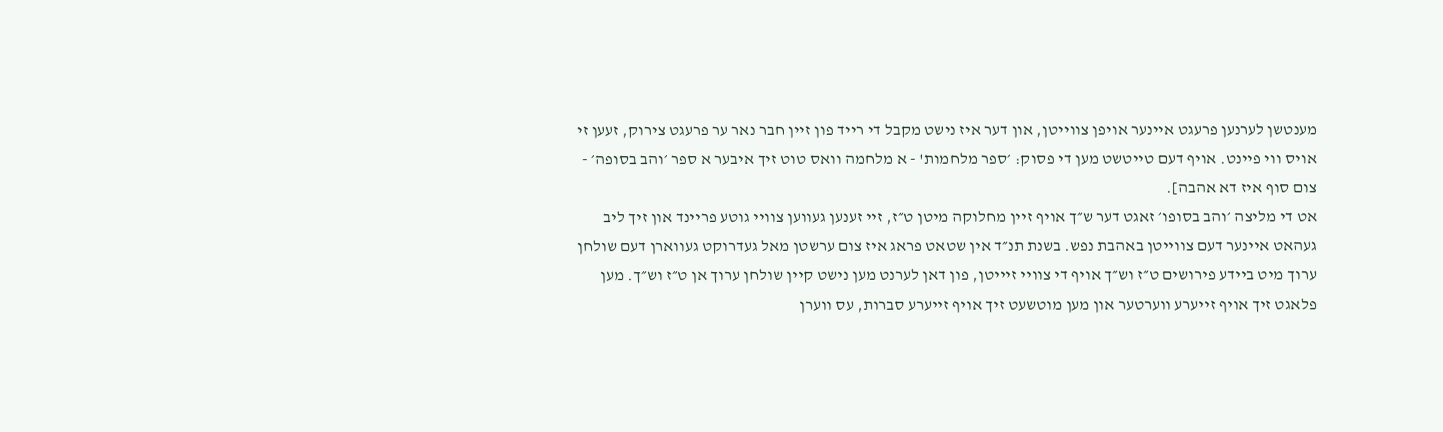מענטשן לערנען פרעגט איינער אויפן צווייטן, און דער איז נישט מקבל די רייד פון זיין חבר נאר ער פרעגט צירוק, זעען זי אויס ווי פיינט. אויף דעם טייטשט מען די פסוק: ׳ספר מלחמות' - א מלחמה וואס טוט זיך איבער א ספר ׳והב בסופה׳ - צום סוף איז דא אהבה].
אט די מליצה ׳והב בסופו׳ זאגט דער ש״ך אויף זיין מחלוקה מיטן ט״ז, זיי זענען געווען צוויי גוטע פריינד און זיך ליב געהאט איינער דעם צווייטן באהבת נפש. בשנת תנ״ד אין שטאט פראג איז צום ערשטן מאל געדרוקט געווארן דעם שולחן ערוך מיט ביידע פירושים ט״ז וש״ך אויף די צוויי זיייטן, פון דאן לערנט מען נישט קיין שולחן ערוך אן ט״ז וש״ך. מען פלאגט זיך אויף זייערע ווערטער און מען מוטשעט זיך אויף זייערע סברות, עס ווערן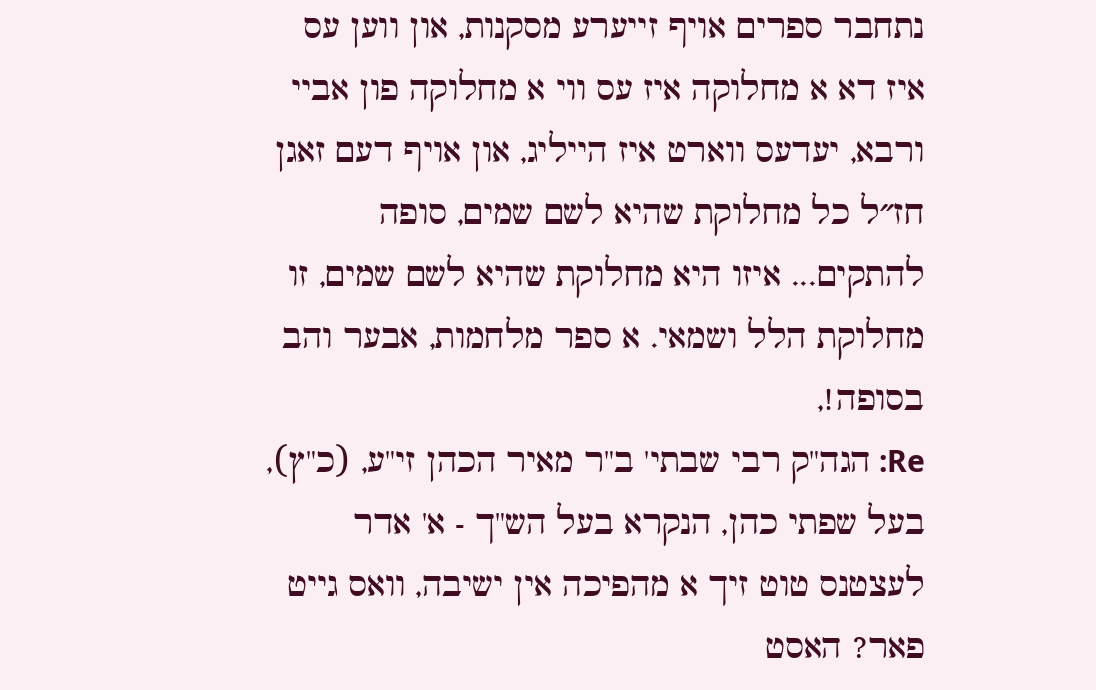נתחבר ספרים אויף זייערע מסקנות, און ווען עס איז דא א מחלוקה איז עס ווי א מחלוקה פון אביי ורבא, יעדעס ווארט איז הייליג, און אויף דעם זאגן חז״ל כל מחלוקת שהיא לשם שמים, סופה להתקים... איזו היא מחלוקת שהיא לשם שמים, זו מחלוקת הלל ושמאי. א ספר מלחמות, אבער והב בסופה!,
Re: הגה"ק רבי שבתי' ב"ר מאיר הכהן זי"ע, (כ"ץ), בעל שפתי כהן, הנקרא בעל הש"ך - א' אדר
לעצטנס טוט זיך א מהפיכה אין ישיבה, וואס גייט פאר? האסט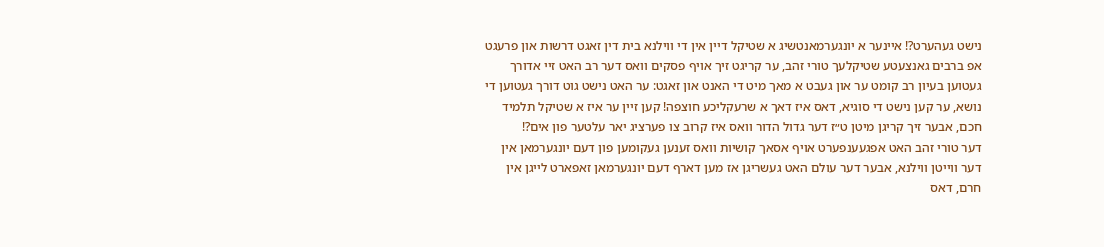נישט געהערט?! איינער א יונגערמאנטשיג א שטיקל דיין אין די ווילנא בית דין זאגט דרשות און פרעגט אפ ברבים גאנצעטע שטיקלעך טורי זהב, ער קריגט זיך אויף פסקים וואס דער רב האט זיי אדורך געטוען בעיון רב קומט ער און געבט א מאך מיט די האנט און זאגט: ער האט נישט גוט דורך געטוען די נושא, ער קען נישט די סוגיא, דאס איז דאך א שרעקליכע חוצפה! קען זיין ער איז א שטיקל תלמיד חכם, אבער זיך קריגן מיטן ט״ז דער גדול הדור וואס איז קרוב צו פערציג יאר עלטער פון אים?!
דער טורי זהב האט אפגעענפערט אויף אסאך קושיות וואס זענען געקומען פון דעם יונגערמאן אין דער ווייטן ווילנא, אבער דער עולם האט געשריגן אז מען דארף דעם יונגערמאן זאפארט לייגן אין חרם, דאס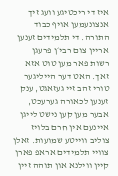איז די ריכטיגע וועג זיך אנצונעמען אויף כבוד התורה. די תלמידים זענען אריין צום רבי׳ן פרעגן רשות פאר מען טוט אזא זאך. האט דער הייליגער טורי זהב זיי געזאגט, ענק זענען לכאורה גערעכט, אבער מען קען נישט לייגן איינעם אין חרם בלויז צוליב ווייטע שמועות. זאלן צוויי תלמידים אראפ פארן קיין ווילנא און תוהה זיין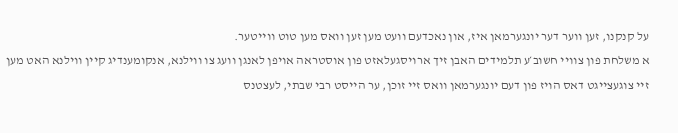על קנקנו, זען ווער דער יונגערמאן איז, און נאכדעם וועט מען זען וואס מען טוט ווייטער.
א משלחת פון צוויי חשוב׳ע תלמידים האבן זיך ארויסגעלאזט פון אוסטראה אויפן לאנגן וועג צו ווילנא, אנקומענדיג קיין ווילנא האט מען זיי צוגעצייגט דאס הויז פון דעם יונגערמאן וואס זיי זוכן, ער הייסט רבי שבתי, לעצטנס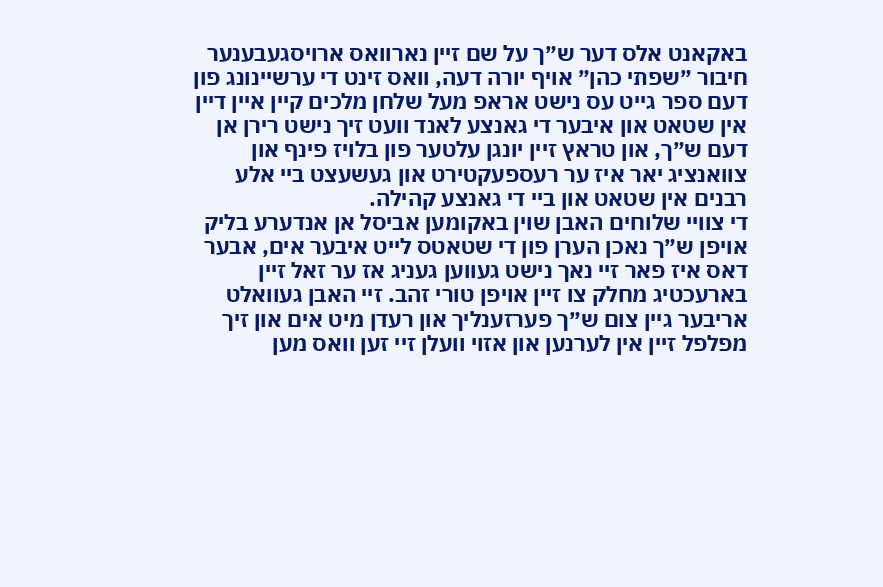באקאנט אלס דער ש״ך על שם זיין נארוואס ארויסגעבענער חיבור ״שפתי כהן״ אויף יורה דעה, וואס זינט די ערשיינונג פון דעם ספר גייט עס נישט אראפ מעל שלחן מלכים קיין איין דיין אין שטאט און איבער די גאנצע לאנד וועט זיך נישט רירן אן דעם ש״ך, און טראץ זיין יונגן עלטער פון בלויז פינף און צוואנציג יאר איז ער רעספעקטירט און געשעצט ביי אלע רבנים אין שטאט און ביי די גאנצע קהילה.
די צוויי שלוחים האבן שוין באקומען אביסל אן אנדערע בליק אויפן ש״ך נאכן הערן פון די שטאטס לייט איבער אים, אבער דאס איז פאר זיי נאך נישט געווען געניג אז ער זאל זיין בארעכטיג מחלק צו זיין אויפן טורי זהב. זיי האבן געוואלט אריבער גיין צום ש״ך פערזענליך און רעדן מיט אים און זיך מפלפל זיין אין לערנען און אזוי וועלן זיי זען וואס מען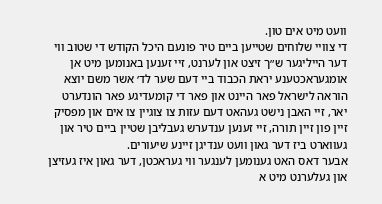וועט מיט אים טון.
די צוויי שלוחים שטייען ביים טיר פונעם היכל הקודש די שטוב ווי דער הייליגער ש״ך זיצט און לערנט, זיי זענען באנומען מיט אן אומגעראכטענע יראת הכבוד ביי דעם שער לד׳ אשר משם יוצא הוראה לישראל פאר היינט און פאר די קומעדיגע פאר הונדערט יאר, זיי האבן נישט געהאט דעם עזות צו צוגיין צו אים און מפסיק זיין פון זיין תורה, זיי זענען ענדערש געבליבן שטיין ביים טיר און געווארט ביז דער גאון וועט ענדיגן זיינע שיעורים.
אבער דאס האט גענומען לענגער ווי געראכטן, דער גאון איז געזיצן און געלערנט מיט א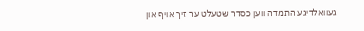געוואלדיגע התמדה ווען כסדר שטעלט ער זיך אויף און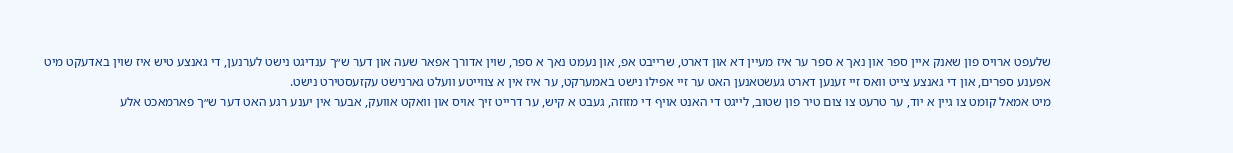שלעפט ארויס פון שאנק איין ספר און נאך א ספר ער איז מעיין דא און דארט, שרייבט אפ, און נעמט נאך א ספר, שוין אדורך אפאר שעה און דער ש״ך ענדיגט נישט לערנען, די גאנצע טיש איז שוין באדעקט מיט אפענע ספרים, און די גאנצע צייט וואס זיי זענען דארט געשטאנען האט ער זיי אפילו נישט באמערקט, ער איז אין א צווייטע וועלט גארנישט עקזעסטירט נישט.
מיט אמאל קומט צו גיין א יוד, ער טרעט צו צום טיר פון שטוב, לייגט די האנט אויף די מזוזה, געבט א קיש, ער דרייט זיך אויס און וואקט אוועק, אבער אין יענע רגע האט דער ש״ך פארמאכט אלע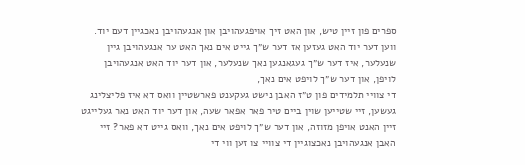ספרים פון זיין טיש, און האט זיך אויפגעהויבן און אנגעהויבן נאכגיין דעם יוד. ווען דער יוד האט געזען אז דער ש״ך גייט אים נאך האט ער אנגעהויבן גיין שנעלער, איז דער ש״ך געגאנגען נאך שנעלער, און דער יוד האט אנגעהויבן לויפן, און דער ש״ך לויפט אים נאך,
די צוויי תלמידים פון ט״ז האבן נישט געקענט פארשטיין וואס דא איז פליצלינג געשען, זיי שטייען שוין ביים טיר פאר אפאר שעה, און דער יוד האט נאר געלייגט זיין האנט אויפן מזוזה, און דער ש״ך לויפט אים נאך, וואס גייט דא פאר? זיי האבן אנגעהויבן נאכצוגיין די צוויי צו זען ווי די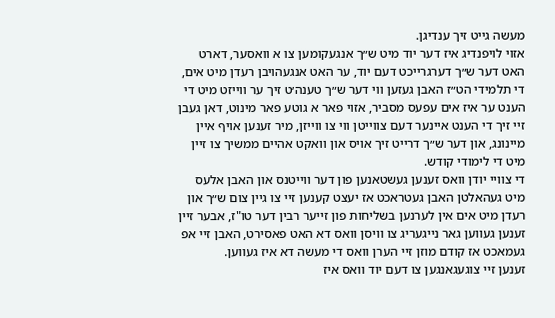מעשה גייט זיך ענדיגן.
אזוי לויפנדיג איז דער יוד מיט ש״ך אנגעקומען צו א וואסער, דארט האט דער ש״ך דערגרייכט דעם יוד, ער האט אנגעהויבן רעדן מיט אים, די תלמידי הט״ז האבן געזען ווי דער ש״ך טענה׳ט זיך ער ווייזט מיט די הענט ער איז אים עפעס מסביר, אזוי פאר א גוטע פאר מינוט, דאן געבן זיי זיך די הענט איינער דעם צווייטן ווי צו ווייזן, מיר זענען אויף איין מיינונג, און דער ש״ך דרייט זיך אויס און וואקט אהיים ממשיך צו זיין מיט די לימודי קודש.
די צוויי יודן וואס זענען געשטאנען פון דער ווייטנס און האבן אלעס מיט געהאלטן האבן געטראכט אז יעצט קענען זיי צו גיין צום ש״ך און רעדן מיט אים אין לערנען בשליחות פון זייער רבין דער טו"ז, אבער זיין זענען געווען גאר נייגעריג צו וויסן וואס דא האט פאסירט, האבן זיי אפ געמאכט אז קודם מוזן זיי הערן וואס די מעשה דא איז געווען.
זענען זיי צוגעגאנגען צו דעם יוד וואס איז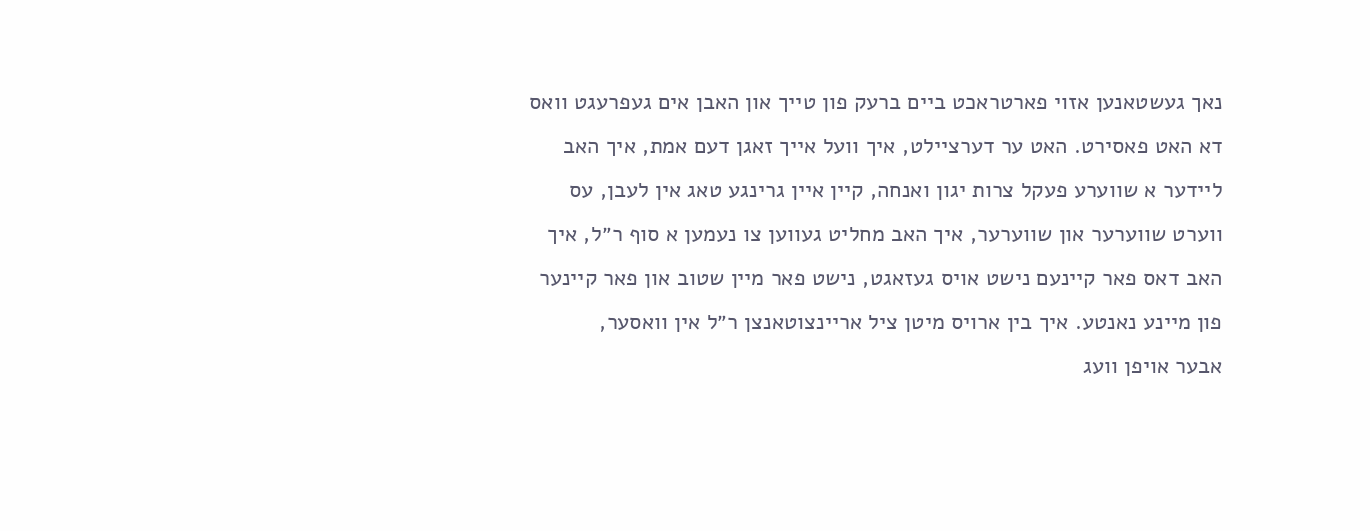נאך געשטאנען אזוי פארטראכט ביים ברעק פון טייך און האבן אים געפרעגט וואס דא האט פאסירט. האט ער דערציילט, איך וועל אייך זאגן דעם אמת, איך האב ליידער א שווערע פעקל צרות יגון ואנחה, קיין איין גרינגע טאג אין לעבן, עס ווערט שווערער און שווערער, איך האב מחליט געווען צו נעמען א סוף ר״ל, איך האב דאס פאר קיינעם נישט אויס געזאגט, נישט פאר מיין שטוב און פאר קיינער פון מיינע נאנטע. איך בין ארויס מיטן ציל אריינצוטאנצן ר״ל אין וואסער,
אבער אויפן וועג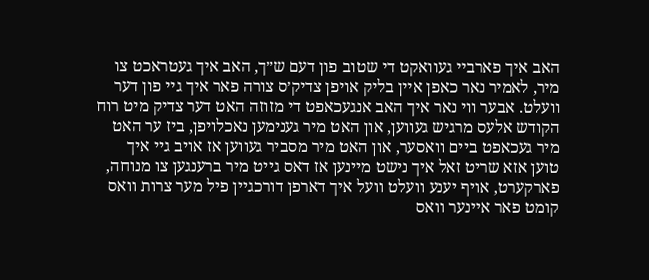האב איך פארביי געוואקט די שטוב פון דעם ש״ך, האב איך געטראכט צו מיר, לאמיר נאר כאפן איין בליק אויפן צדיק׳ס צורה פאר איך גיי פון דער וועלט. אבער ווי נאר איך האב אנגעכאפט די מזוזה האט דער צדיק מיט רוח הקודש אלעס מרגיש געווען, און האט מיר גענימען נאכלויפן, ביז ער האט מיר געכאפט ביים וואסער, און האט מיר מסביר געווען אז אויב גיי איך טוען אזא שריט זאל איך נישט מיינען אז דאס גייט מיר ברענגען צו מנוחה, פארקערט, אויף יענע וועלט וועל איך דארפן דורכגיין פיל מער צרות וואס קומט פאר איינער וואס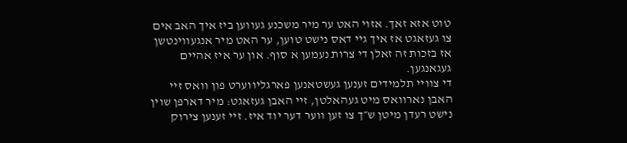טוט אזא זאך. אזוי האט ער מיר משכנע געווען ביז איך האב אים צו געזאגט אז איך גיי דאס נישט טוען, ער האט מיר אנגעווינטשן אז בזכות זה זאלן די צרות נעמען א סוף. און ער איז אהיים געגאנגען.
די צוויי תלמידים זענען געשטאנען פארגליווערט פון וואס זיי האבן נארוואס מיט געהאלטן, זיי האבן געזאגט: מיר דארפן שוין נישט רעדן מיטן ש״ך צו זען ווער דער יוד איז. זיי זענען צירוק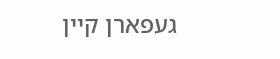געפארן קיין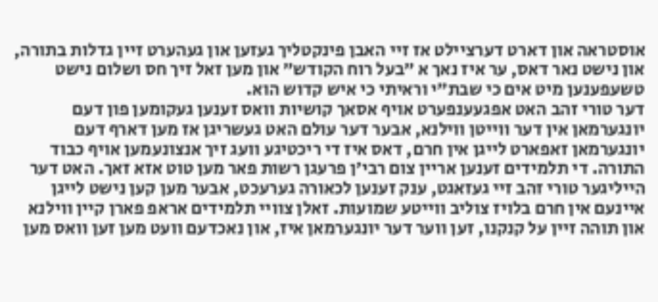אוסטראה און דארט דערציילט אז זיי האבן פינקטליך געזען און געהערט זיין גדלות בתורה, און נישט נאר דאס, ער איז נאך א ״בעל רוח הקודש״ און מען זאל זיך חס ושלום נישט טשעפענען מיט אים כי שבת״י וראיתי כי איש קדוש הוא.
דער טורי זהב האט אפגעענפערט אויף אסאך קושיות וואס זענען געקומען פון דעם יונגערמאן אין דער ווייטן ווילנא, אבער דער עולם האט געשריגן אז מען דארף דעם יונגערמאן זאפארט לייגן אין חרם, דאס איז די ריכטיגע וועג זיך אנצונעמען אויף כבוד התורה. די תלמידים זענען אריין צום רבי׳ן פרעגן רשות פאר מען טוט אזא זאך. האט דער הייליגער טורי זהב זיי געזאגט, ענק זענען לכאורה גערעכט, אבער מען קען נישט לייגן איינעם אין חרם בלויז צוליב ווייטע שמועות. זאלן צוויי תלמידים אראפ פארן קיין ווילנא און תוהה זיין על קנקנו, זען ווער דער יונגערמאן איז, און נאכדעם וועט מען זען וואס מען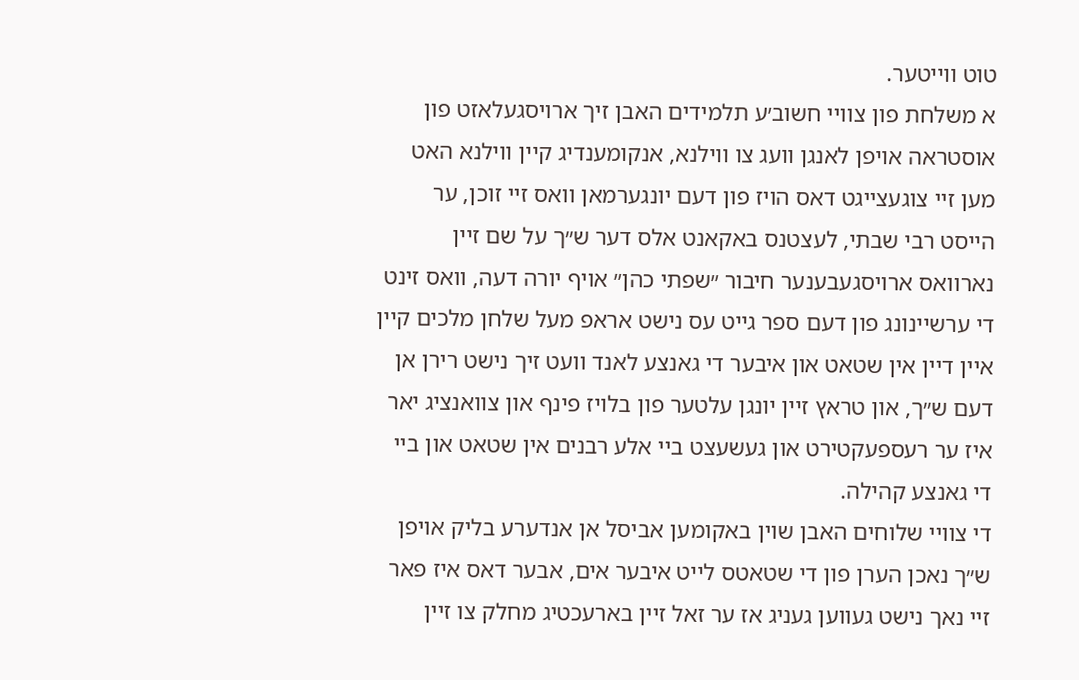טוט ווייטער.
א משלחת פון צוויי חשוב׳ע תלמידים האבן זיך ארויסגעלאזט פון אוסטראה אויפן לאנגן וועג צו ווילנא, אנקומענדיג קיין ווילנא האט מען זיי צוגעצייגט דאס הויז פון דעם יונגערמאן וואס זיי זוכן, ער הייסט רבי שבתי, לעצטנס באקאנט אלס דער ש״ך על שם זיין נארוואס ארויסגעבענער חיבור ״שפתי כהן״ אויף יורה דעה, וואס זינט די ערשיינונג פון דעם ספר גייט עס נישט אראפ מעל שלחן מלכים קיין איין דיין אין שטאט און איבער די גאנצע לאנד וועט זיך נישט רירן אן דעם ש״ך, און טראץ זיין יונגן עלטער פון בלויז פינף און צוואנציג יאר איז ער רעספעקטירט און געשעצט ביי אלע רבנים אין שטאט און ביי די גאנצע קהילה.
די צוויי שלוחים האבן שוין באקומען אביסל אן אנדערע בליק אויפן ש״ך נאכן הערן פון די שטאטס לייט איבער אים, אבער דאס איז פאר זיי נאך נישט געווען געניג אז ער זאל זיין בארעכטיג מחלק צו זיין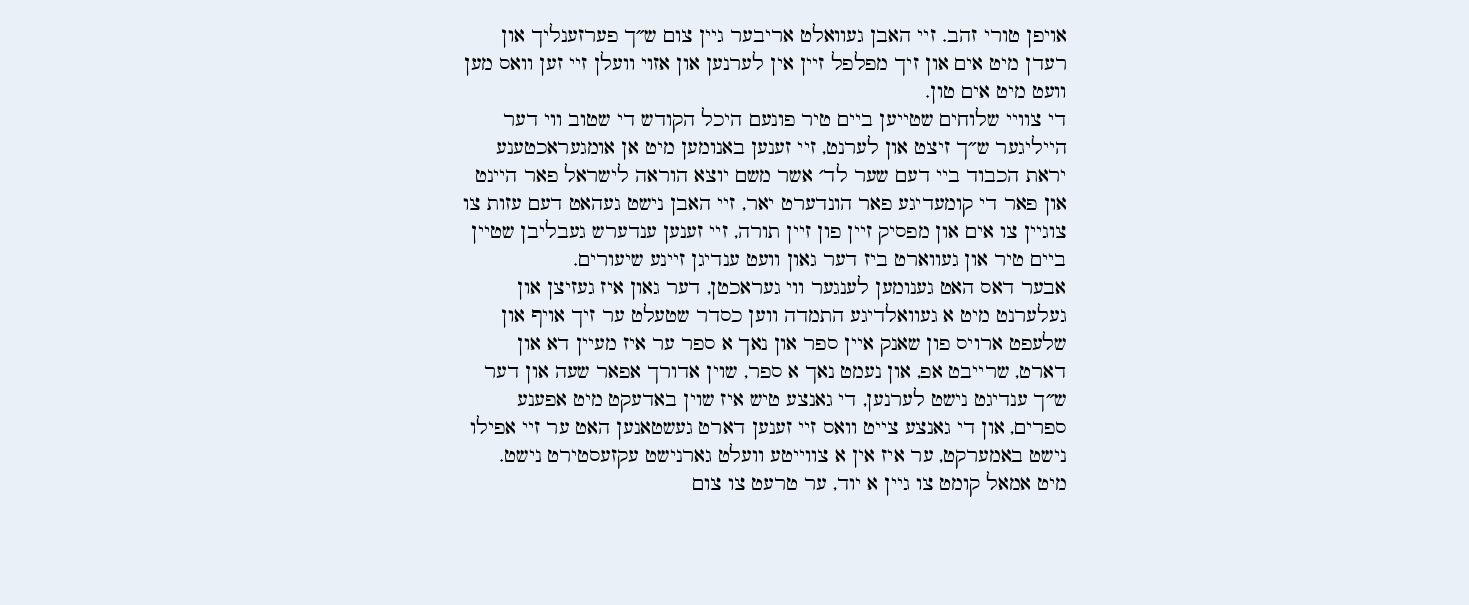אויפן טורי זהב. זיי האבן געוואלט אריבער גיין צום ש״ך פערזענליך און רעדן מיט אים און זיך מפלפל זיין אין לערנען און אזוי וועלן זיי זען וואס מען וועט מיט אים טון.
די צוויי שלוחים שטייען ביים טיר פונעם היכל הקודש די שטוב ווי דער הייליגער ש״ך זיצט און לערנט, זיי זענען באנומען מיט אן אומגעראכטענע יראת הכבוד ביי דעם שער לד׳ אשר משם יוצא הוראה לישראל פאר היינט און פאר די קומעדיגע פאר הונדערט יאר, זיי האבן נישט געהאט דעם עזות צו צוגיין צו אים און מפסיק זיין פון זיין תורה, זיי זענען ענדערש געבליבן שטיין ביים טיר און געווארט ביז דער גאון וועט ענדיגן זיינע שיעורים.
אבער דאס האט גענומען לענגער ווי געראכטן, דער גאון איז געזיצן און געלערנט מיט א געוואלדיגע התמדה ווען כסדר שטעלט ער זיך אויף און שלעפט ארויס פון שאנק איין ספר און נאך א ספר ער איז מעיין דא און דארט, שרייבט אפ, און נעמט נאך א ספר, שוין אדורך אפאר שעה און דער ש״ך ענדיגט נישט לערנען, די גאנצע טיש איז שוין באדעקט מיט אפענע ספרים, און די גאנצע צייט וואס זיי זענען דארט געשטאנען האט ער זיי אפילו נישט באמערקט, ער איז אין א צווייטע וועלט גארנישט עקזעסטירט נישט.
מיט אמאל קומט צו גיין א יוד, ער טרעט צו צום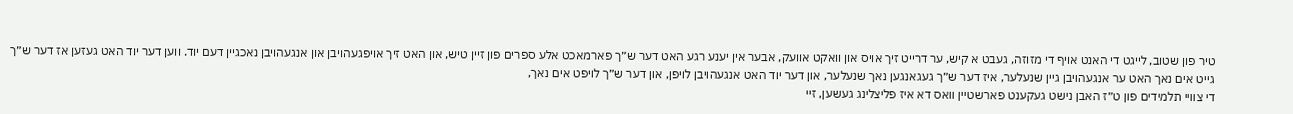טיר פון שטוב, לייגט די האנט אויף די מזוזה, געבט א קיש, ער דרייט זיך אויס און וואקט אוועק, אבער אין יענע רגע האט דער ש״ך פארמאכט אלע ספרים פון זיין טיש, און האט זיך אויפגעהויבן און אנגעהויבן נאכגיין דעם יוד. ווען דער יוד האט געזען אז דער ש״ך גייט אים נאך האט ער אנגעהויבן גיין שנעלער, איז דער ש״ך געגאנגען נאך שנעלער, און דער יוד האט אנגעהויבן לויפן, און דער ש״ך לויפט אים נאך,
די צוויי תלמידים פון ט״ז האבן נישט געקענט פארשטיין וואס דא איז פליצלינג געשען, זיי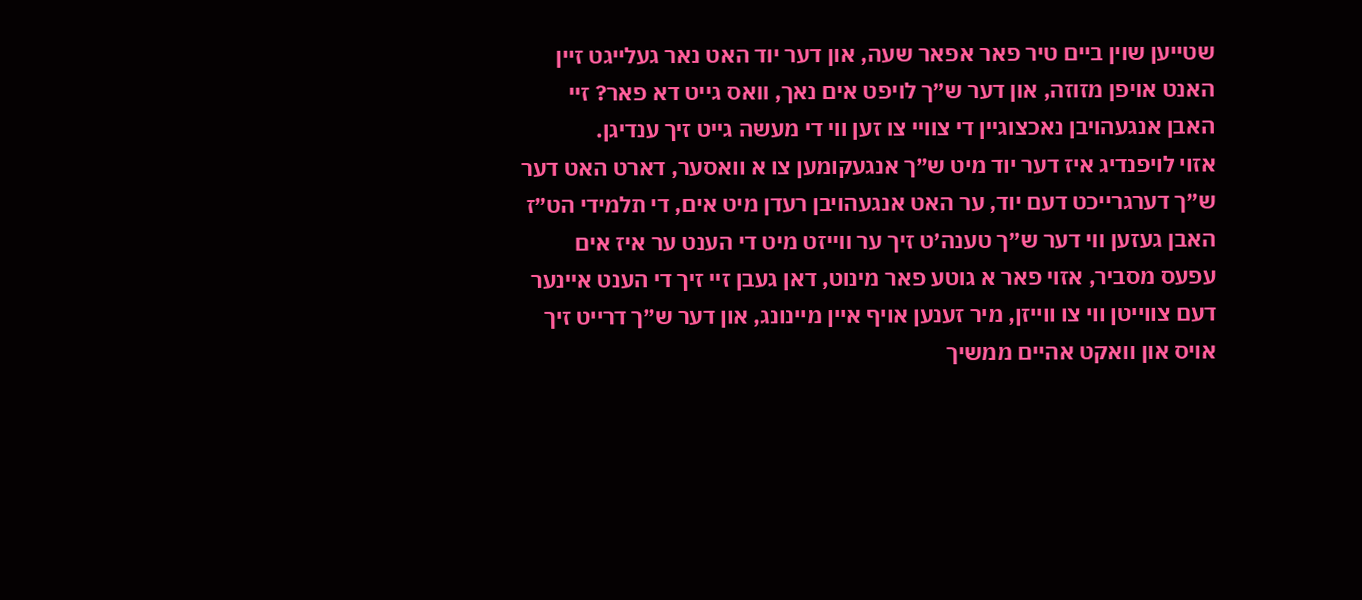שטייען שוין ביים טיר פאר אפאר שעה, און דער יוד האט נאר געלייגט זיין האנט אויפן מזוזה, און דער ש״ך לויפט אים נאך, וואס גייט דא פאר? זיי האבן אנגעהויבן נאכצוגיין די צוויי צו זען ווי די מעשה גייט זיך ענדיגן.
אזוי לויפנדיג איז דער יוד מיט ש״ך אנגעקומען צו א וואסער, דארט האט דער ש״ך דערגרייכט דעם יוד, ער האט אנגעהויבן רעדן מיט אים, די תלמידי הט״ז האבן געזען ווי דער ש״ך טענה׳ט זיך ער ווייזט מיט די הענט ער איז אים עפעס מסביר, אזוי פאר א גוטע פאר מינוט, דאן געבן זיי זיך די הענט איינער דעם צווייטן ווי צו ווייזן, מיר זענען אויף איין מיינונג, און דער ש״ך דרייט זיך אויס און וואקט אהיים ממשיך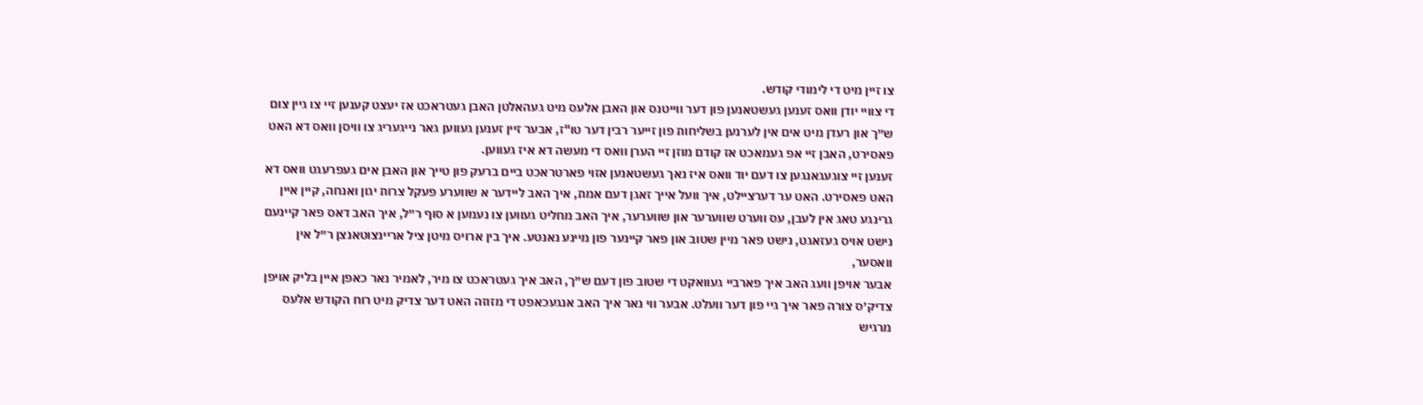צו זיין מיט די לימודי קודש.
די צוויי יודן וואס זענען געשטאנען פון דער ווייטנס און האבן אלעס מיט געהאלטן האבן געטראכט אז יעצט קענען זיי צו גיין צום ש״ך און רעדן מיט אים אין לערנען בשליחות פון זייער רבין דער טו"ז, אבער זיין זענען געווען גאר נייגעריג צו וויסן וואס דא האט פאסירט, האבן זיי אפ געמאכט אז קודם מוזן זיי הערן וואס די מעשה דא איז געווען.
זענען זיי צוגעגאנגען צו דעם יוד וואס איז נאך געשטאנען אזוי פארטראכט ביים ברעק פון טייך און האבן אים געפרעגט וואס דא האט פאסירט. האט ער דערציילט, איך וועל אייך זאגן דעם אמת, איך האב ליידער א שווערע פעקל צרות יגון ואנחה, קיין איין גרינגע טאג אין לעבן, עס ווערט שווערער און שווערער, איך האב מחליט געווען צו נעמען א סוף ר״ל, איך האב דאס פאר קיינעם נישט אויס געזאגט, נישט פאר מיין שטוב און פאר קיינער פון מיינע נאנטע. איך בין ארויס מיטן ציל אריינצוטאנצן ר״ל אין וואסער,
אבער אויפן וועג האב איך פארביי געוואקט די שטוב פון דעם ש״ך, האב איך געטראכט צו מיר, לאמיר נאר כאפן איין בליק אויפן צדיק׳ס צורה פאר איך גיי פון דער וועלט. אבער ווי נאר איך האב אנגעכאפט די מזוזה האט דער צדיק מיט רוח הקודש אלעס מרגיש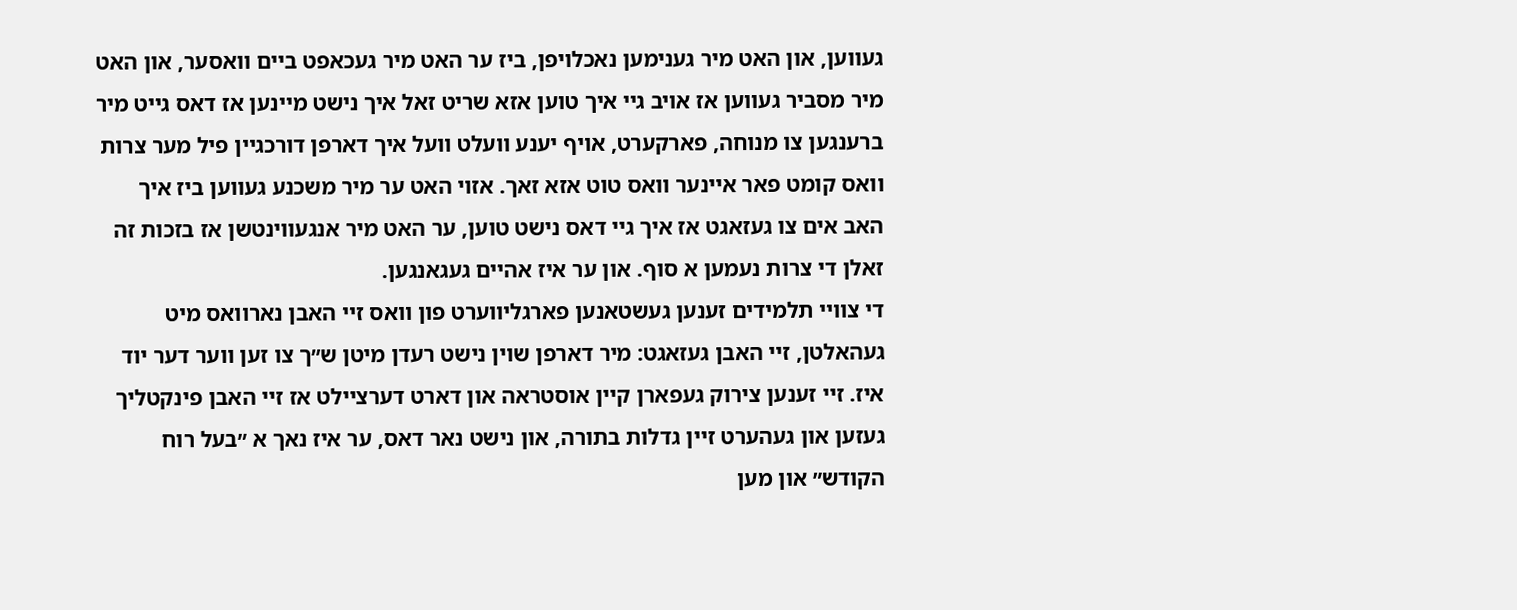געווען, און האט מיר גענימען נאכלויפן, ביז ער האט מיר געכאפט ביים וואסער, און האט מיר מסביר געווען אז אויב גיי איך טוען אזא שריט זאל איך נישט מיינען אז דאס גייט מיר ברענגען צו מנוחה, פארקערט, אויף יענע וועלט וועל איך דארפן דורכגיין פיל מער צרות וואס קומט פאר איינער וואס טוט אזא זאך. אזוי האט ער מיר משכנע געווען ביז איך האב אים צו געזאגט אז איך גיי דאס נישט טוען, ער האט מיר אנגעווינטשן אז בזכות זה זאלן די צרות נעמען א סוף. און ער איז אהיים געגאנגען.
די צוויי תלמידים זענען געשטאנען פארגליווערט פון וואס זיי האבן נארוואס מיט געהאלטן, זיי האבן געזאגט: מיר דארפן שוין נישט רעדן מיטן ש״ך צו זען ווער דער יוד איז. זיי זענען צירוק געפארן קיין אוסטראה און דארט דערציילט אז זיי האבן פינקטליך געזען און געהערט זיין גדלות בתורה, און נישט נאר דאס, ער איז נאך א ״בעל רוח הקודש״ און מען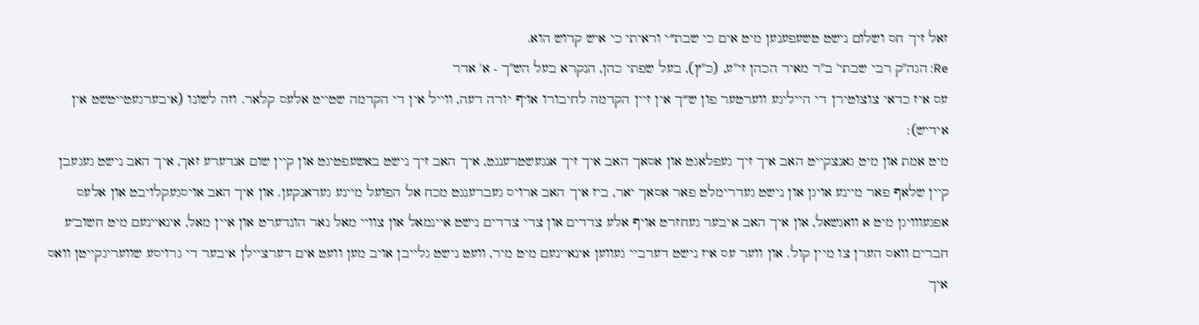זאל זיך חס ושלום נישט טשעפענען מיט אים כי שבת״י וראיתי כי איש קדוש הוא.
Re: הגה"ק רבי שבתי' ב"ר מאיר הכהן זי"ע, (כ"ץ), בעל שפתי כהן, הנקרא בעל הש"ך - א' אדר
עס איז כדאי צוצוטירן די הייליגע ווערטער פון ש״ך אין זיין הקדמה לחיבורו אויף יורה דעה, ווייל אין די הקדמה שטייט אלעס קלאר. וזה לשונו (איבערגעטייטשט אין אידיש):
מיט אמת און מיט גאנצקייט האב איך זיך געפלאגט און אסאך האב איך זיך אנגעשטרענגט, איך האב זיך נישט באשעפטיגט און קיין שום אנדערע זאך, איך האב נישט געגעבן קיין שלאף פאר מיינע אויגן און נישט געדרימלט פאר אסאך יאר, ביז איך האב ארויס געברענגט מכח אל הפועל מיינע געדאנקען. און איך האב אויסגעקלויבט און אלעס אפגעווויגן מיט א וואגשאל, און איך האב איבער געחזרט אויף אלע צדדים און צדי צדדים נישט איינמאל און צוויי מאל נאר הונדערט און איין מאל, אינאיינעם מיט חשוב׳ע חברים וואס הערן צו מיין קול. און ווער עס איז נישט דערביי געווען אינאיינעם מיט מיר, וועט נישט גלייבן אויב מען וועט אים דערציילן איבער די גרויסע שוועריגקייטן וואס איך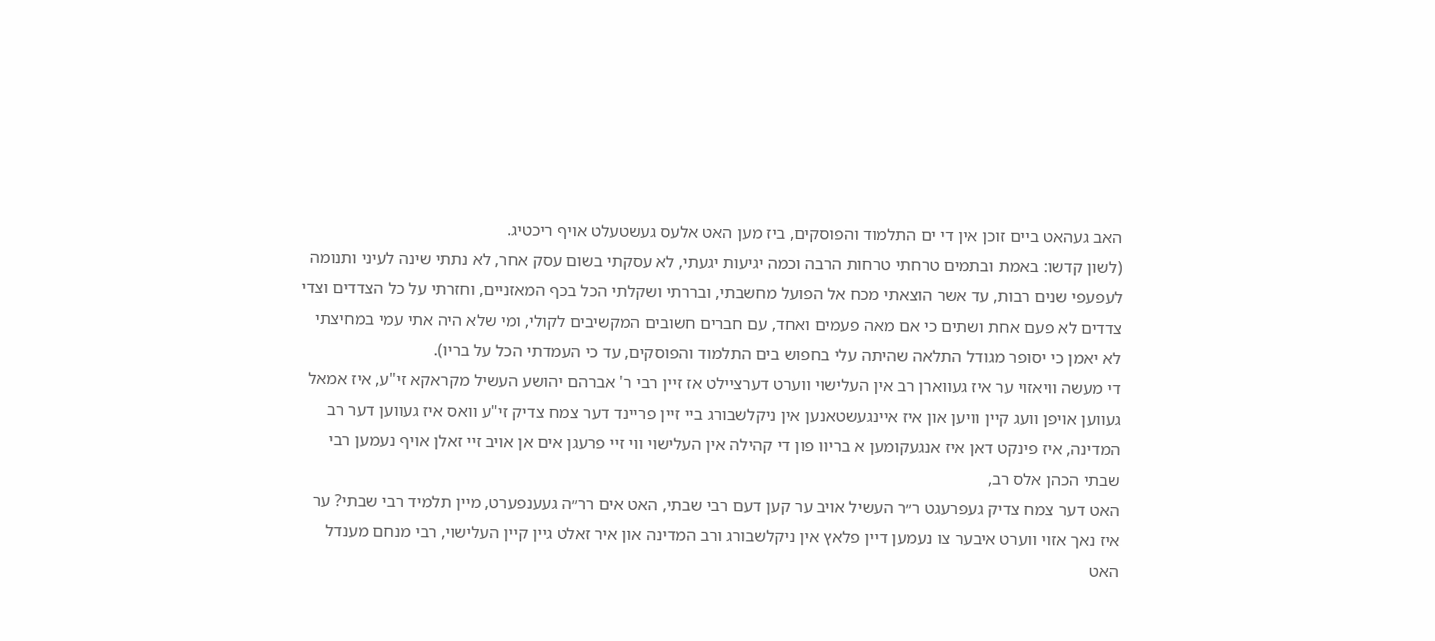האב געהאט ביים זוכן אין די ים התלמוד והפוסקים, ביז מען האט אלעס געשטעלט אויף ריכטיג.
(לשון קדשו: באמת ובתמים טרחתי טרחות הרבה וכמה יגיעות יגעתי, לא עסקתי בשום עסק אחר, לא נתתי שינה לעיני ותנומה לעפעפי שנים רבות, עד אשר הוצאתי מכח אל הפועל מחשבתי, ובררתי ושקלתי הכל בכף המאזניים, וחזרתי על כל הצדדים וצדי צדדים לא פעם אחת ושתים כי אם מאה פעמים ואחד, עם חברים חשובים המקשיבים לקולי, ומי שלא היה אתי עמי במחיצתי לא יאמן כי יסופר מגודל התלאה שהיתה עלי בחפוש בים התלמוד והפוסקים, עד כי העמדתי הכל על בריו).
די מעשה וויאזוי ער איז געווארן רב אין העלישוי ווערט דערציילט אז זיין רבי ר' אברהם יהושע העשיל מקראקא זי"ע, איז אמאל געווען אויפן וועג קיין וויען און איז איינגעשטאנען אין ניקלשבורג ביי זיין פריינד דער צמח צדיק זי"ע וואס איז געווען דער רב המדינה, איז פינקט דאן איז אנגעקומען א בריוו פון די קהילה אין העלישוי ווי זיי פרעגן אים אן אויב זיי זאלן אויף נעמען רבי שבתי הכהן אלס רב,
האט דער צמח צדיק געפרעגט ר״ר העשיל אויב ער קען דעם רבי שבתי, האט אים רר״ה געענפערט, מיין תלמיד רבי שבתי? ער איז נאך אזוי ווערט איבער צו נעמען דיין פלאץ אין ניקלשבורג ורב המדינה און איר זאלט גיין קיין העלישוי, רבי מנחם מענדל האט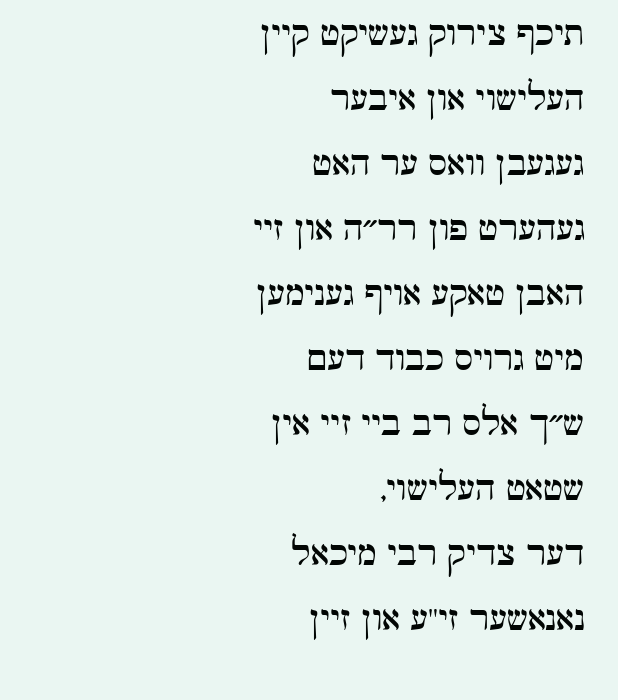תיכף צירוק געשיקט קיין העלישוי און איבער געגעבן וואס ער האט געהערט פון רר״ה און זיי האבן טאקע אויף גענימען מיט גרויס כבוד דעם ש״ך אלס רב ביי זיי אין שטאט העלישוי,
דער צדיק רבי מיכאל נאנאשער זי"ע און זיין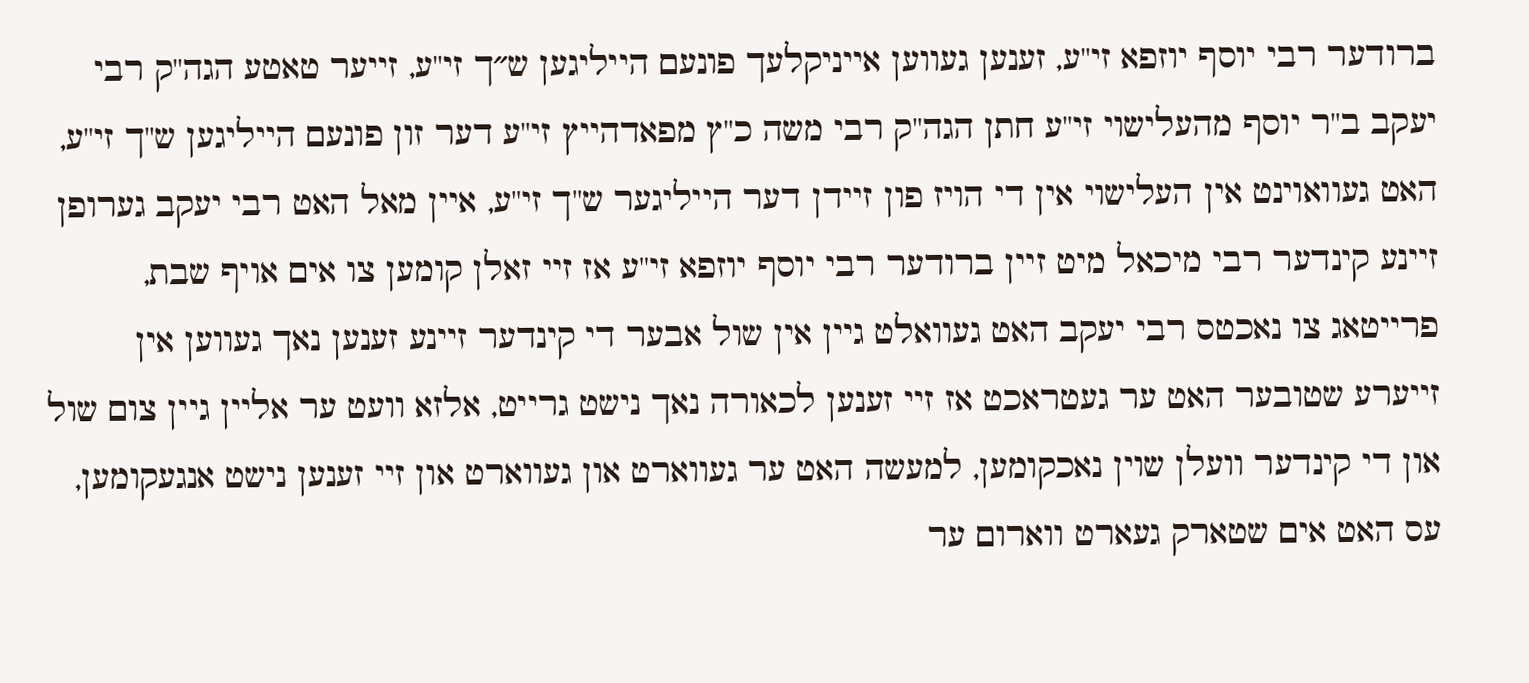ברודער רבי יוסף יוזפא זי"ע, זענען געווען אייניקלעך פונעם הייליגען ש״ך זי"ע, זייער טאטע הגה"ק רבי יעקב ב"ר יוסף מהעלישוי זי"ע חתן הגה"ק רבי משה כ"ץ מפאדהייץ זי"ע דער זון פונעם הייליגען ש"ך זי"ע, האט געוואוינט אין העלישוי אין די הויז פון זיידן דער הייליגער ש"ך זי"ע, איין מאל האט רבי יעקב גערופן זיינע קינדער רבי מיכאל מיט זיין ברודער רבי יוסף יוזפא זי"ע אז זיי זאלן קומען צו אים אויף שבת,
פרייטאג צו נאכטס רבי יעקב האט געוואלט גיין אין שול אבער די קינדער זיינע זענען נאך געווען אין זייערע שטובער האט ער געטראכט אז זיי זענען לכאורה נאך נישט גרייט, אלזא וועט ער אליין גיין צום שול און די קינדער וועלן שוין נאכקומען, למעשה האט ער געווארט און געווארט און זיי זענען נישט אנגעקומען, עס האט אים שטארק געארט ווארום ער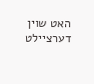האט שוין דערציילט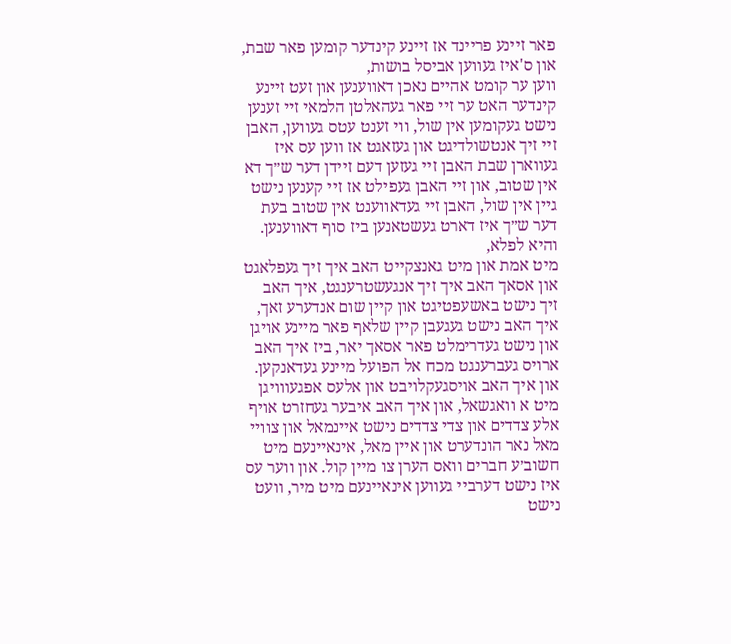פאר זיינע פריינד אז זיינע קינדער קומען פאר שבת, און ס'איז געווען אביסל בושות,
ווען ער קומט אהיים נאכן דאווענען און זעט זיינע קינדער האט ער זיי פאר געהאלטן הלמאי זיי זענען נישט געקומען אין שול, ווי זענט עטס געווען, האבן זיי זיך אנטשולדיגט און געזאגט אז ווען עס איז געווארן שבת האבן זיי געזען דעם זיידן דער ש״ך דא אין שטוב, און זיי האבן געפילט אז זיי קענען נישט גיין אין שול, האבן זיי געדאווענט אין שטוב בעת דער ש״ך איז דארט געשטאנען ביז סוף דאווענען. והיא לפלא,
מיט אמת און מיט גאנצקייט האב איך זיך געפלאגט און אסאך האב איך זיך אנגעשטרענגט, איך האב זיך נישט באשעפטיגט און קיין שום אנדערע זאך, איך האב נישט געגעבן קיין שלאף פאר מיינע אויגן און נישט געדרימלט פאר אסאך יאר, ביז איך האב ארויס געברענגט מכח אל הפועל מיינע געדאנקען. און איך האב אויסגעקלויבט און אלעס אפגעווויגן מיט א וואגשאל, און איך האב איבער געחזרט אויף אלע צדדים און צדי צדדים נישט איינמאל און צוויי מאל נאר הונדערט און איין מאל, אינאיינעם מיט חשוב׳ע חברים וואס הערן צו מיין קול. און ווער עס איז נישט דערביי געווען אינאיינעם מיט מיר, וועט נישט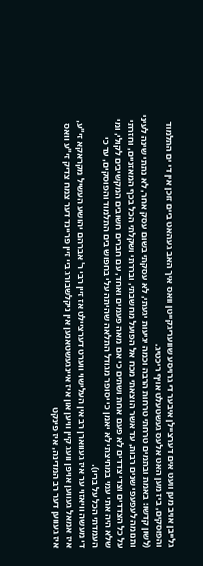גלייבן אויב מען וועט אים דערציילן איבער די גרויסע שוועריגקייטן וואס איך האב געהאט ביים זוכן אין די ים התלמוד והפוסקים, ביז מען האט אלעס געשטעלט אויף ריכטיג.
(לשון קדשו: באמת ובתמים טרחתי טרחות הרבה וכמה יגיעות יגעתי, לא עסקתי בשום עסק אחר, לא נתתי שינה לעיני ותנומה לעפעפי שנים רבות, עד אשר הוצאתי מכח אל הפועל מחשבתי, ובררתי ושקלתי הכל בכף המאזניים, וחזרתי על כל הצדדים וצדי צדדים לא פעם אחת ושתים כי אם מאה פעמים ואחד, עם חברים חשובים המקשיבים לקולי, ומי שלא היה אתי עמי במחיצתי לא יאמן כי יסופר מגודל התלאה שהיתה עלי בחפוש בים התלמוד והפוסקים, עד כי העמדתי הכל על בריו).
די מעשה וויאזוי ער איז געווארן רב אין העלישוי ווערט דערציילט אז זיין רבי ר' אברהם יהושע העשיל מקראקא זי"ע, איז אמאל געווען אויפן וועג קיין וויען און איז איינגעשטאנען אין ניקלשבורג ביי זיין פריינד דער צמח צדיק זי"ע וואס איז געווען דער רב המדינה, איז פינקט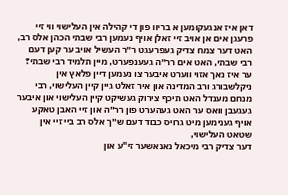דאן איז אנגעקומען א בריוו פון די קהילה אין העלישוי ווי זיי פרעגן אים אן אויב זיי זאלן אויף נעמען רבי שבתי הכהן אלס רב,
האט דער צמח צדיק געפרעגט ר״ר העשיל אויב ער קען דעם רבי שבתי, האט אים רר״ה געענפערט, מיין תלמיד רבי שבתי? ער איז נאך אזוי ווערט איבער צו נעמען דיין פלאץ אין ניקלשבורג ורב המדינה און איר זאלט גיין קיין העלישוי, רבי מנחם מענדל האט תיכף צירוק געשיקט קיין העלישוי און איבער געגעבן וואס ער האט געהערט פון רר״ה און זיי האבן טאקע אויף גענימען מיט גרויס כבוד דעם ש״ך אלס רב ביי זיי אין שטאט העלישוי,
דער צדיק רבי מיכאל נאנאשער זי"ע און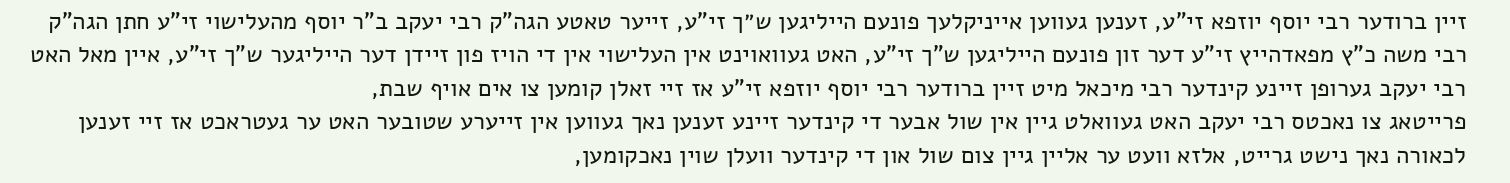זיין ברודער רבי יוסף יוזפא זי"ע, זענען געווען אייניקלעך פונעם הייליגען ש״ך זי"ע, זייער טאטע הגה"ק רבי יעקב ב"ר יוסף מהעלישוי זי"ע חתן הגה"ק רבי משה כ"ץ מפאדהייץ זי"ע דער זון פונעם הייליגען ש"ך זי"ע, האט געוואוינט אין העלישוי אין די הויז פון זיידן דער הייליגער ש"ך זי"ע, איין מאל האט רבי יעקב גערופן זיינע קינדער רבי מיכאל מיט זיין ברודער רבי יוסף יוזפא זי"ע אז זיי זאלן קומען צו אים אויף שבת,
פרייטאג צו נאכטס רבי יעקב האט געוואלט גיין אין שול אבער די קינדער זיינע זענען נאך געווען אין זייערע שטובער האט ער געטראכט אז זיי זענען לכאורה נאך נישט גרייט, אלזא וועט ער אליין גיין צום שול און די קינדער וועלן שוין נאכקומען,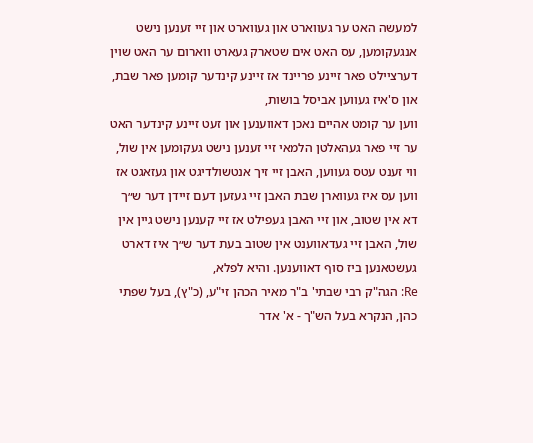למעשה האט ער געווארט און געווארט און זיי זענען נישט אנגעקומען, עס האט אים שטארק געארט ווארום ער האט שוין דערציילט פאר זיינע פריינד אז זיינע קינדער קומען פאר שבת, און ס'איז געווען אביסל בושות,
ווען ער קומט אהיים נאכן דאווענען און זעט זיינע קינדער האט ער זיי פאר געהאלטן הלמאי זיי זענען נישט געקומען אין שול, ווי זענט עטס געווען, האבן זיי זיך אנטשולדיגט און געזאגט אז ווען עס איז געווארן שבת האבן זיי געזען דעם זיידן דער ש״ך דא אין שטוב, און זיי האבן געפילט אז זיי קענען נישט גיין אין שול, האבן זיי געדאווענט אין שטוב בעת דער ש״ך איז דארט געשטאנען ביז סוף דאווענען. והיא לפלא,
Re: הגה"ק רבי שבתי' ב"ר מאיר הכהן זי"ע, (כ"ץ), בעל שפתי כהן, הנקרא בעל הש"ך - א' אדר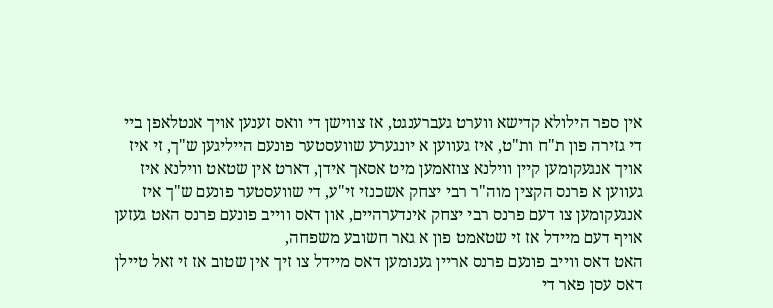אין ספר הילולא קדישא ווערט געברענגט, אז צווישן די וואס זענען אויך אנטלאפן ביי די גזירה פון ת"ח ות"ט, איז געווען א יונגערע שוועסטער פונעם הייליגען ש"ך, זי איז אויך אנגעקומען קיין ווילנא צוזאמען מיט אסאך אידן, דארט אין שטאט ווילנא איז געווען א פרנס הקצין מוה"ר רבי יצחק אשכנזי זי"ע, די שוועסטער פונעם ש"ך איז אנגעקומען צו דעם פרנס רבי יצחק אינדערהיים, און דאס ווייב פונעם פרנס האט געזען אויף דעם מיידל אז זי שטאמט פון א גאר חשובע משפחה,
האט דאס ווייב פונעם פרנס אריין גענומען דאס מיידל צו זיך אין שטוב אז זי זאל טיילן דאס עסן פאר די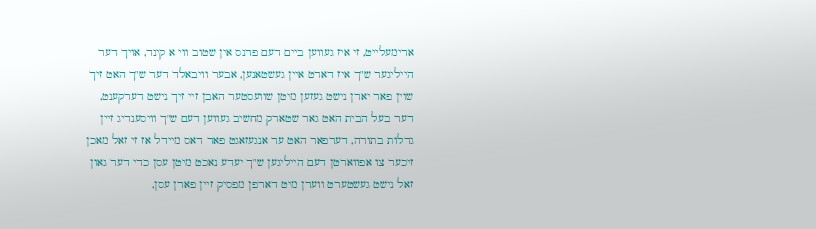ארימעלייט, זי איז געווען ביים דעם פרנס אין שטוב ווי א קינד, אויך דער הייליגער ש"ך איז דארט איין געשטאנען, אבער וויבאלד דער ש"ך האט זיך שוין פאר יארן נישט געזען מיטן שוועסטער האבן זיי זיך נישט דערקענט,
דער בעל הבית האט גאר שטארק מחשיב געווען דעם ש"ך וויסענדיג זיין גדלות בתורה, דערפאר האט ער אנגעזאגט פאר דאס מיידל אז זי זאל מאכן זיכער צו אפווארטן דעם הייליגען ש"ך יעדע נאכט מיטן עסן כדי דער גאון זאל נישט געשטערט ווערן מיט דארפן מפסיק זיין פארן עסן,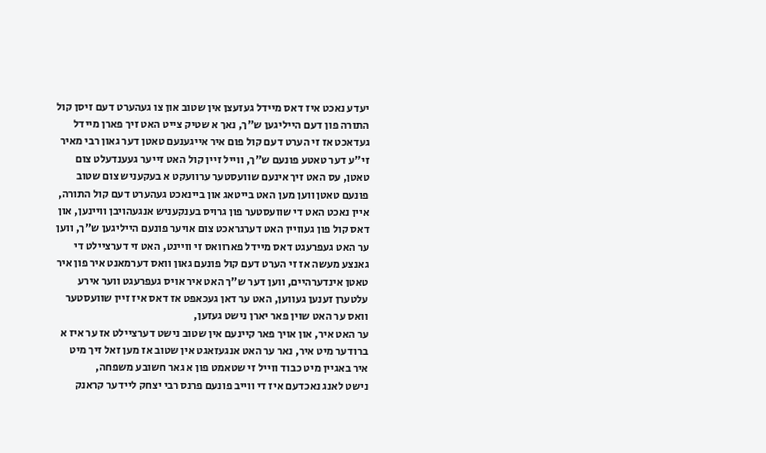יעדע נאכט איז דאס מיידל געזעצן אין שטוב און צו געהערט דעם זיסן קול התורה פון דעם הייליגען ש"ך, נאך א שטיק צייט האט זיך פארן מיידל געדאכט אז זי הערט דעם קול פום איר אייגענעם טאטן דער גאון רבי מאיר זי"ע דער טאטע פונעם ש"ך, ווייל זיין קול האט זייער געענדעלט צום טאטן, עס האט זיך אינעם שוועסטער ערוועקט א בעקעניש צום שטוב פונעם טאטן ווען מען האט בייטאג און ביינאכט געהערט דעם קול התורה,
איין נאכט האט די שוועסטער פון גרויס בענקעניש אנגעהויבן וויינען, און דאס קול פון געוויין האט דערגראכט צום אויער פונעם הייליגען ש"ך, ווען ער האט געפרעגט דאס מיידל פארוואס זי וויינט, האט זי דערציילט די גאנצע מעשה אז זי הערט דעם קול פונעם גאון וואס דערמאנט איר פון איר טאטן אינדערהיים, ווען דער ש"ך האט איר אויס געפרעגט ווער אירע עלטערן זענען געווען, האט ער דאן געכאפט אז דאס איז זיין שוועסטער וואס ער האט שוין פאר יארן נישט געזען,
ער האט איר, און אויך פאר קיינעם אין שטוב נישט דערציילט אז ער איז א ברודער מיט איר, נאר ער האט אנגעזאגט אין שטוב אז מען זאל זיך מיט איר באגיין מיט כבוד ווייל זי שטאמט פון א גאר חשובע משפחה,
נישט לאנג נאכדעם איז די ווייב פונעם פרנס רבי יצחק ליידער קראנק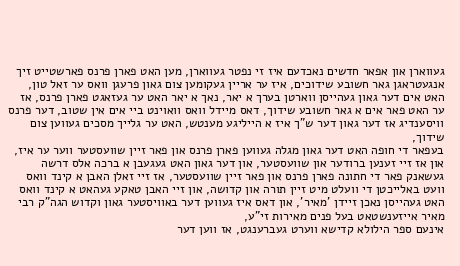געווארן און אפאר חדשים נאכדעם איז זי נפטר געווארן, מען האט פארן פרנס פארשטייט זיך אנגעטראגן גאר חשובע שידוכים, איז ער אריין געקומען צום גאון פרעגן וואס ער זאל טון, האט אים דער גאון געהייסן ווארטן בערך א יאר, נאך א יאר האט ער געזאגט פארן פרנס, אז ער האט פאר אים א גאר חשובע שידוך, דאס מיידל וואס וואוינט ביי אים אין שטוב, דער פרנס וויסענדיג אז דער גאון דער ש"ך איז א הייליגע מענטש, האט ער גלייך מסכים געווען צום שידוך,
בעפאר די חופה האט דער גאון מגלה געווען פארן פרנס און פאר זיין שוועסטער ווער ער איז, און אז זיי זענען ברודער און שוועסטער, און דער גאון האט געגעבן א ברכה אלס דרשה געשאנק פאר די חתונה פארן פרנס און פאר זיין שוועסטער, אז זיי זאלן האבן א קינד וואס וועט באלייכטן די וועלט מיט זיין תורה און קדושה, און זיי האבן טאקע געהאט א קינד וואס האט געהייסן נאכן זיידן 'מאיר', און דאס איז געווען דער באוויסטער גאון וקדוש הגה"ק רבי מאיר אייזענשטאט בעל פנים מאירות זי"ע,
אינעם ספר הילולא קדישא ווערט געברענגט, אז ווען דער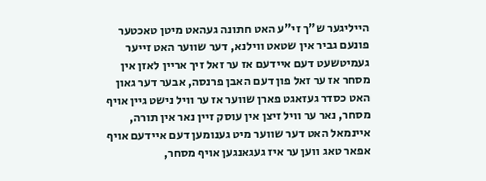הייליגער ש"ך זי"ע האט חתונה געהאט מיטן טאכטער פונעם גביר אין שטאט ווילנא, דער שווער האט זייער געמיטשעט דעם איידעם אז ער זאל זיך אריין לאזן אין מסחר אז ער זאל פון דעם האבן פרנסה, אבער דער גאון האט כסדר געזאגט פארן שווער אז ער וויל נישט גיין אויף מסחר, נאר ער וויל זיצן אין עוסק זיין נאר אין תורה,
איינמאל האט דער שווער מיט גענומען דעם איידעם אויף אפאר טאג ווען ער איז געגאנגען אויף מסחר,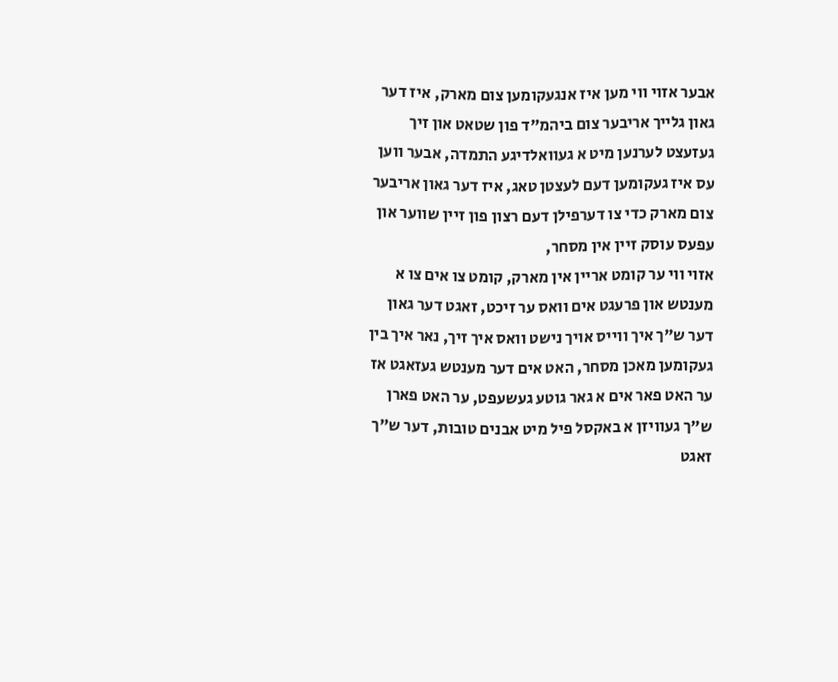אבער אזוי ווי מען איז אנגעקומען צום מארק, איז דער גאון גלייך אריבער צום ביהמ"ד פון שטאט און זיך געזעצט לערנען מיט א געוואלדיגע התמדה, אבער ווען עס איז געקומען דעם לעצטן טאג, איז דער גאון אריבער צום מארק כדי צו דערפילן דעם רצון פון זיין שווער און עפעס עוסק זיין אין מסחר,
אזוי ווי ער קומט אריין אין מארק, קומט צו אים צו א מענטש און פרעגט אים וואס ער זיכט, זאגט דער גאון דער ש"ך איך ווייס אויך נישט וואס איך זיך, נאר איך בין געקומען מאכן מסחר, האט אים דער מענטש געזאגט אז ער האט פאר אים א גאר גוטע געשעפט, ער האט פארן ש"ך געוויזן א באקסל פיל מיט אבנים טובות, דער ש"ך זאגט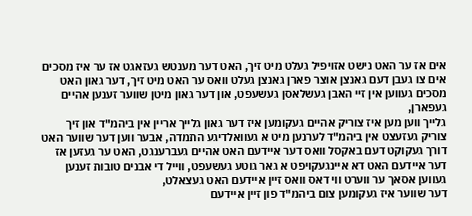אים אז ער האט נישט אזויפיל געלט מיט זיך, האט דער מענטש געזאגט אז ער איז מסכים אים צו געבן דעם גאנצן אוצר פארן גאנצן געלט וואס ער האט מיט זיך, דער גאון האט מסכים געווען אין זיי האבן געשלאסן געשעפט, און דער גאון מיטן שווער זענען אהיים געפארן,
גלייך ווען מען איז צוריק אהיים געקומען איז דער גאון גלייך אריין אין ביהמ"ד און זיך צוריק געזעצט אין ביהמ"ד לערנען מיט א געוואלדיגע התמדה, אבער ווען דער שווער האט דורך געקוקט דעם באקסל וואס דער איידעם האט אהיים געברענגט, האט ער געזען אז דער איידעם האט דא איינגעקויפט א גאר גוטע געשעפט, ווייל די אבנים טובות זענען געווען אסאך ער ווערט ווי דאס וואס זיין איידעם האט געצאלט,
דער שווער איז געקומען צום ביהמ"ד פון זיין איידעם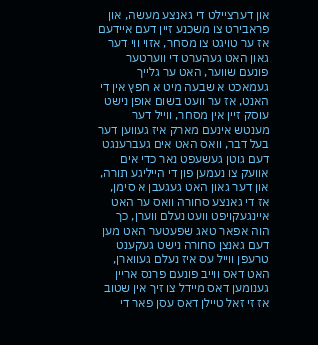און דערציילט די גאנצע מעשה, און פראבירט צו משכנע זיין דעם איידעם אז ער טויגט צו מסחר, אזוי ווי דער גאון האט געהערט די ווערטער פונעם שווער, האט ער גלייך געמאכט א שבעה מיט א חפץ אין די האנט, אז ער וועט בשום אופן נישט עוסק זיין אין מסחר, ווייל דער מענטש אינעם מארק איז געווען דער בעל דבר, וואס האט אים געברענגט דעם גוטן געשעפט נאר כדי אים אוועק צו נעמען פון די הייליגע תורה, און דער גאון האט געגעבן א סימן, אז די גאנצע סחורה וואס ער האט איינגעקויפט וועט נעלם ווערן, כך הוה אפאר טאג שפעטער האט מען דעם גאנצן סחורה נישט געקענט טרעפן ווייל עס איז נעלם געווארן,
האט דאס ווייב פונעם פרנס אריין גענומען דאס מיידל צו זיך אין שטוב אז זי זאל טיילן דאס עסן פאר די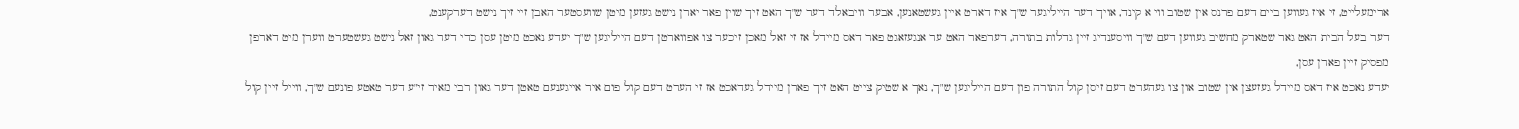ארימעלייט, זי איז געווען ביים דעם פרנס אין שטוב ווי א קינד, אויך דער הייליגער ש"ך איז דארט איין געשטאנען, אבער וויבאלד דער ש"ך האט זיך שוין פאר יארן נישט געזען מיטן שוועסטער האבן זיי זיך נישט דערקענט,
דער בעל הבית האט גאר שטארק מחשיב געווען דעם ש"ך וויסענדיג זיין גדלות בתורה, דערפאר האט ער אנגעזאגט פאר דאס מיידל אז זי זאל מאכן זיכער צו אפווארטן דעם הייליגען ש"ך יעדע נאכט מיטן עסן כדי דער גאון זאל נישט געשטערט ווערן מיט דארפן מפסיק זיין פארן עסן,
יעדע נאכט איז דאס מיידל געזעצן אין שטוב און צו געהערט דעם זיסן קול התורה פון דעם הייליגען ש"ך, נאך א שטיק צייט האט זיך פארן מיידל געדאכט אז זי הערט דעם קול פום איר אייגענעם טאטן דער גאון רבי מאיר זי"ע דער טאטע פונעם ש"ך, ווייל זיין קול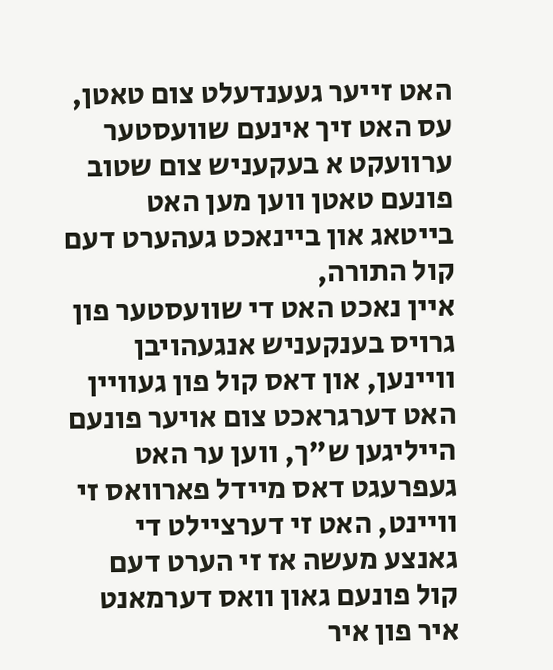האט זייער געענדעלט צום טאטן, עס האט זיך אינעם שוועסטער ערוועקט א בעקעניש צום שטוב פונעם טאטן ווען מען האט בייטאג און ביינאכט געהערט דעם קול התורה,
איין נאכט האט די שוועסטער פון גרויס בענקעניש אנגעהויבן וויינען, און דאס קול פון געוויין האט דערגראכט צום אויער פונעם הייליגען ש"ך, ווען ער האט געפרעגט דאס מיידל פארוואס זי וויינט, האט זי דערציילט די גאנצע מעשה אז זי הערט דעם קול פונעם גאון וואס דערמאנט איר פון איר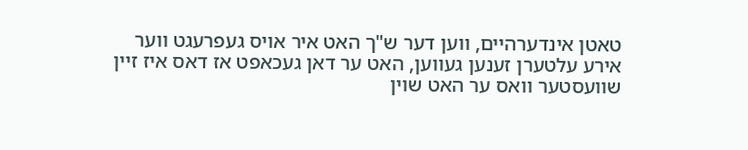טאטן אינדערהיים, ווען דער ש"ך האט איר אויס געפרעגט ווער אירע עלטערן זענען געווען, האט ער דאן געכאפט אז דאס איז זיין שוועסטער וואס ער האט שוין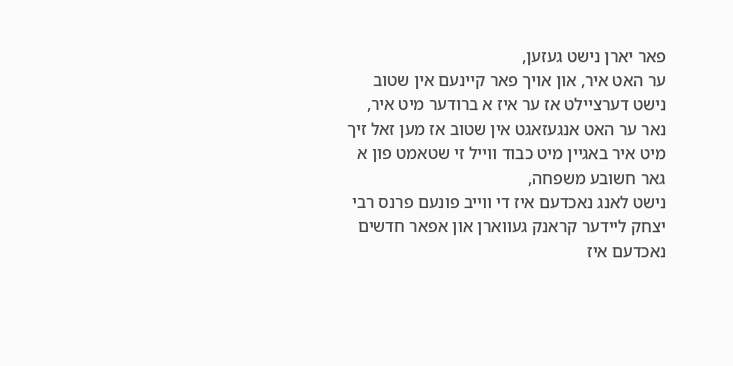פאר יארן נישט געזען,
ער האט איר, און אויך פאר קיינעם אין שטוב נישט דערציילט אז ער איז א ברודער מיט איר, נאר ער האט אנגעזאגט אין שטוב אז מען זאל זיך מיט איר באגיין מיט כבוד ווייל זי שטאמט פון א גאר חשובע משפחה,
נישט לאנג נאכדעם איז די ווייב פונעם פרנס רבי יצחק ליידער קראנק געווארן און אפאר חדשים נאכדעם איז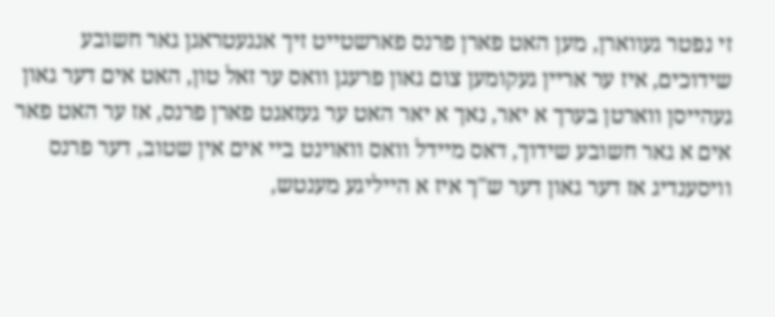זי נפטר געווארן, מען האט פארן פרנס פארשטייט זיך אנגעטראגן גאר חשובע שידוכים, איז ער אריין געקומען צום גאון פרעגן וואס ער זאל טון, האט אים דער גאון געהייסן ווארטן בערך א יאר, נאך א יאר האט ער געזאגט פארן פרנס, אז ער האט פאר אים א גאר חשובע שידוך, דאס מיידל וואס וואוינט ביי אים אין שטוב, דער פרנס וויסענדיג אז דער גאון דער ש"ך איז א הייליגע מענטש,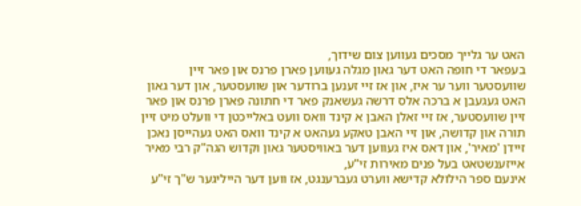האט ער גלייך מסכים געווען צום שידוך,
בעפאר די חופה האט דער גאון מגלה געווען פארן פרנס און פאר זיין שוועסטער ווער ער איז, און אז זיי זענען ברודער און שוועסטער, און דער גאון האט געגעבן א ברכה אלס דרשה געשאנק פאר די חתונה פארן פרנס און פאר זיין שוועסטער, אז זיי זאלן האבן א קינד וואס וועט באלייכטן די וועלט מיט זיין תורה און קדושה, און זיי האבן טאקע געהאט א קינד וואס האט געהייסן נאכן זיידן 'מאיר', און דאס איז געווען דער באוויסטער גאון וקדוש הגה"ק רבי מאיר אייזענשטאט בעל פנים מאירות זי"ע,
אינעם ספר הילולא קדישא ווערט געברענגט, אז ווען דער הייליגער ש"ך זי"ע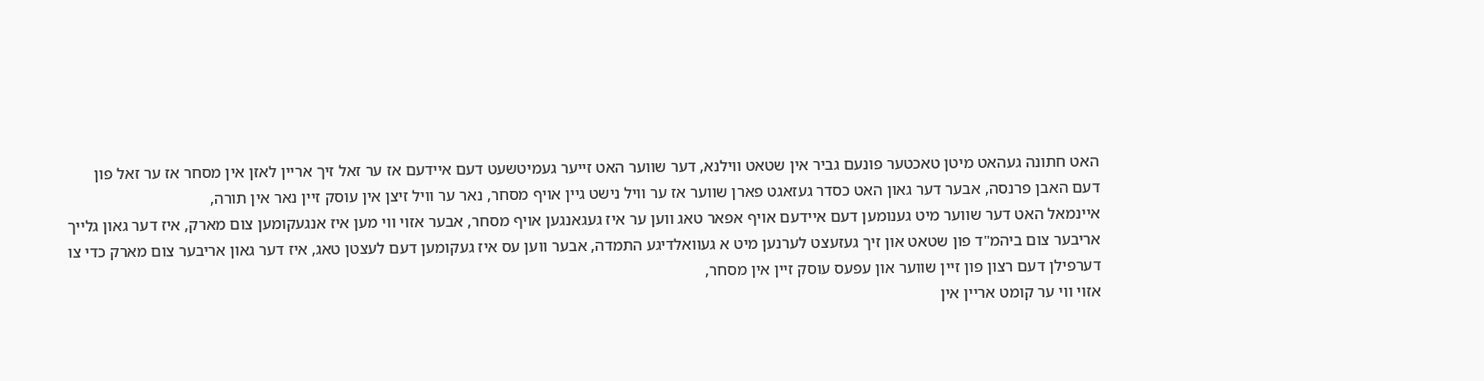האט חתונה געהאט מיטן טאכטער פונעם גביר אין שטאט ווילנא, דער שווער האט זייער געמיטשעט דעם איידעם אז ער זאל זיך אריין לאזן אין מסחר אז ער זאל פון דעם האבן פרנסה, אבער דער גאון האט כסדר געזאגט פארן שווער אז ער וויל נישט גיין אויף מסחר, נאר ער וויל זיצן אין עוסק זיין נאר אין תורה,
איינמאל האט דער שווער מיט גענומען דעם איידעם אויף אפאר טאג ווען ער איז געגאנגען אויף מסחר, אבער אזוי ווי מען איז אנגעקומען צום מארק, איז דער גאון גלייך אריבער צום ביהמ"ד פון שטאט און זיך געזעצט לערנען מיט א געוואלדיגע התמדה, אבער ווען עס איז געקומען דעם לעצטן טאג, איז דער גאון אריבער צום מארק כדי צו דערפילן דעם רצון פון זיין שווער און עפעס עוסק זיין אין מסחר,
אזוי ווי ער קומט אריין אין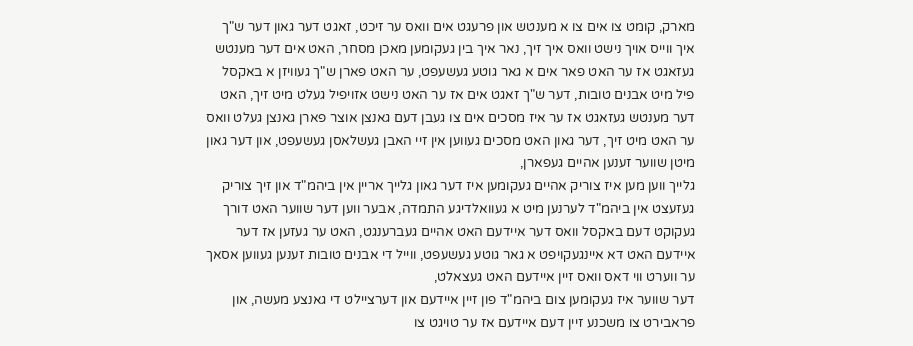מארק, קומט צו אים צו א מענטש און פרעגט אים וואס ער זיכט, זאגט דער גאון דער ש"ך איך ווייס אויך נישט וואס איך זיך, נאר איך בין געקומען מאכן מסחר, האט אים דער מענטש געזאגט אז ער האט פאר אים א גאר גוטע געשעפט, ער האט פארן ש"ך געוויזן א באקסל פיל מיט אבנים טובות, דער ש"ך זאגט אים אז ער האט נישט אזויפיל געלט מיט זיך, האט דער מענטש געזאגט אז ער איז מסכים אים צו געבן דעם גאנצן אוצר פארן גאנצן געלט וואס ער האט מיט זיך, דער גאון האט מסכים געווען אין זיי האבן געשלאסן געשעפט, און דער גאון מיטן שווער זענען אהיים געפארן,
גלייך ווען מען איז צוריק אהיים געקומען איז דער גאון גלייך אריין אין ביהמ"ד און זיך צוריק געזעצט אין ביהמ"ד לערנען מיט א געוואלדיגע התמדה, אבער ווען דער שווער האט דורך געקוקט דעם באקסל וואס דער איידעם האט אהיים געברענגט, האט ער געזען אז דער איידעם האט דא איינגעקויפט א גאר גוטע געשעפט, ווייל די אבנים טובות זענען געווען אסאך ער ווערט ווי דאס וואס זיין איידעם האט געצאלט,
דער שווער איז געקומען צום ביהמ"ד פון זיין איידעם און דערציילט די גאנצע מעשה, און פראבירט צו משכנע זיין דעם איידעם אז ער טויגט צו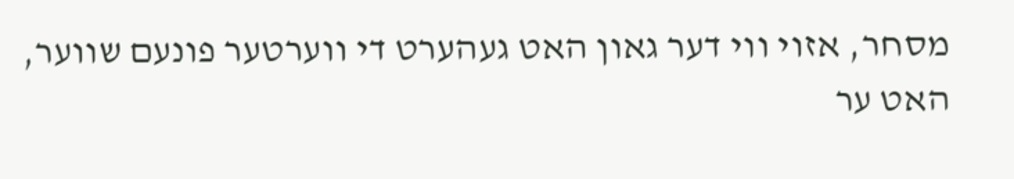מסחר, אזוי ווי דער גאון האט געהערט די ווערטער פונעם שווער, האט ער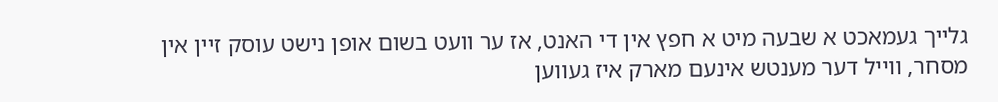גלייך געמאכט א שבעה מיט א חפץ אין די האנט, אז ער וועט בשום אופן נישט עוסק זיין אין מסחר, ווייל דער מענטש אינעם מארק איז געווען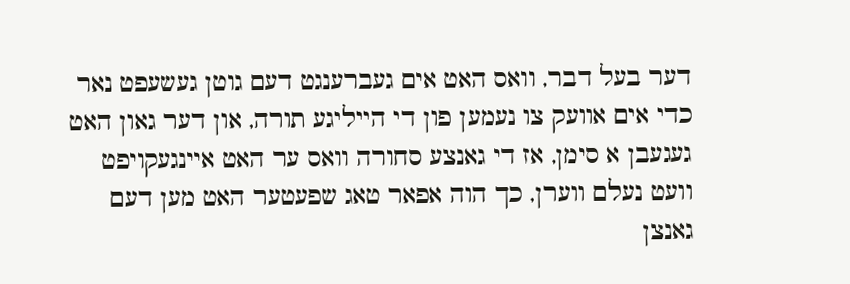דער בעל דבר, וואס האט אים געברענגט דעם גוטן געשעפט נאר כדי אים אוועק צו נעמען פון די הייליגע תורה, און דער גאון האט געגעבן א סימן, אז די גאנצע סחורה וואס ער האט איינגעקויפט וועט נעלם ווערן, כך הוה אפאר טאג שפעטער האט מען דעם גאנצן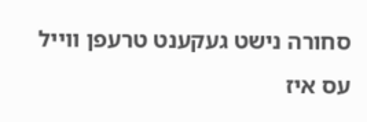סחורה נישט געקענט טרעפן ווייל עס איז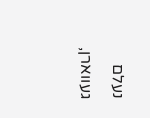נעלם געווארן,